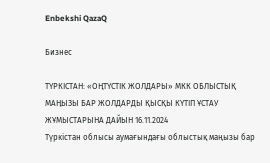Enbekshi QazaQ

Бизнес

ТҮРКІСТАН: «ОҢТҮСТІК ЖОЛДАРЫ» МКК ОБЛЫСТЫҚ МАҢЫЗЫ БАР ЖОЛДАРДЫ ҚЫСҚЫ КҮТІП ҰСТАУ ЖҰМЫСТАРЫНА ДАЙЫН 16.11.2024
Түркістан облысы аумағындағы облыстық маңызы бар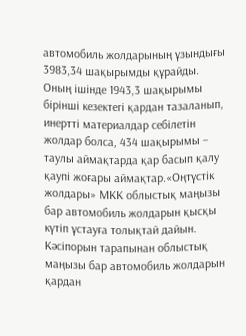автомобиль жолдарының ұзындығы 3983,34 шақырымды құрайды. Оның ішінде 1943,3 шақырымы бірінші кезектегі қардан тазаланып, инертті материалдар себілетін жолдар болса, 434 шақырымы – таулы аймақтарда қар басып қалу қаупі жоғары аймақтар.«Оңтүстік жолдары» МКК облыстық маңызы бар автомобиль жолдарын қысқы күтіп ұстауға толықтай дайын. Кәсіпорын тарапынан облыстық маңызы бар автомобиль жолдарын қардан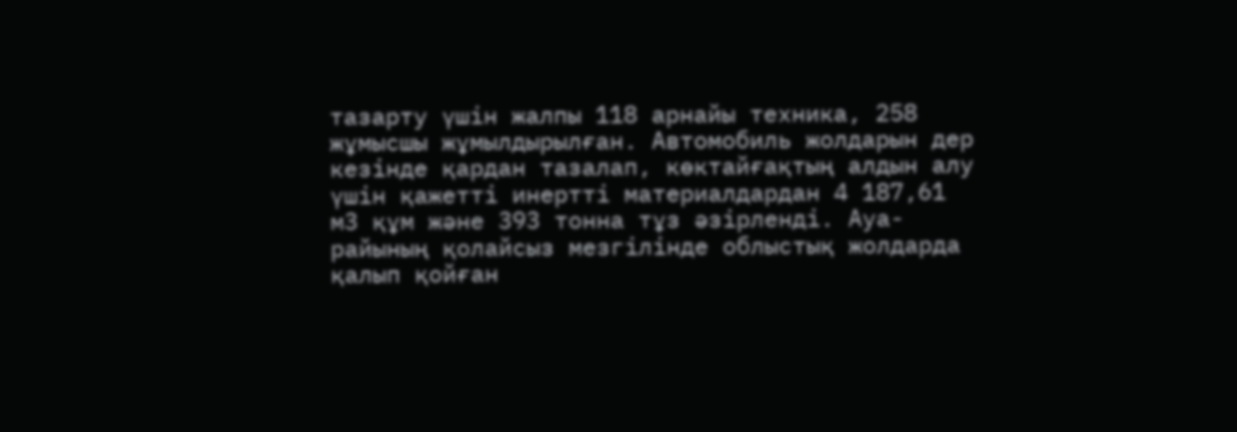тазарту үшін жалпы 118 арнайы техника, 258 жұмысшы жұмылдырылған. Автомобиль жолдарын дер кезінде қардан тазалап, көктайғақтың алдын алу үшін қажетті инертті материалдардан 4 187,61 м3 құм және 393 тонна тұз әзірленді. Ауа-райының қолайсыз мезгілінде облыстық жолдарда қалып қойған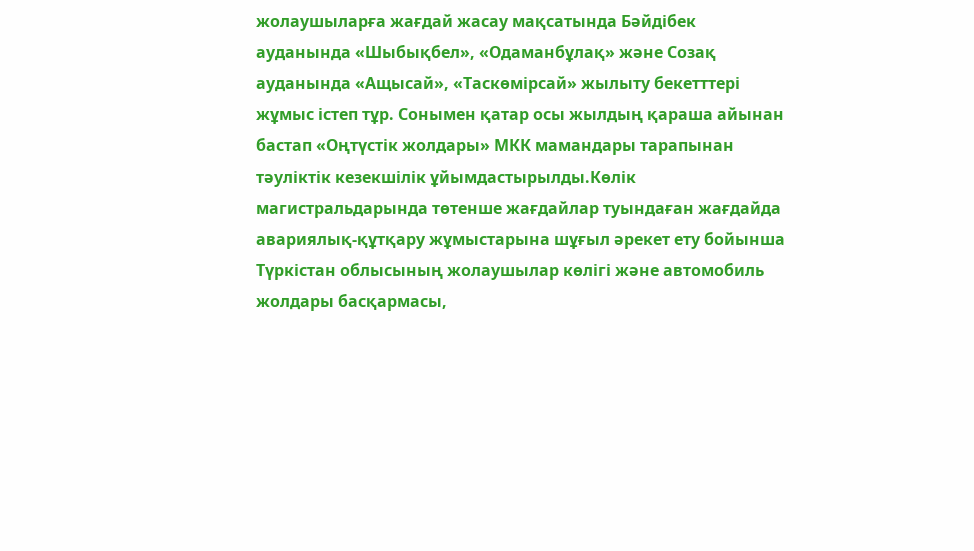жолаушыларға жағдай жасау мақсатында Бәйдібек ауданында «Шыбықбел», «Одаманбұлақ» және Созақ ауданында «Ащысай», «Таскөмірсай» жылыту бекетттері жұмыс істеп тұр. Сонымен қатар осы жылдың қараша айынан бастап «Оңтүстік жолдары» МКК мамандары тарапынан тәуліктік кезекшілік ұйымдастырылды.Көлік магистральдарында төтенше жағдайлар туындаған жағдайда авариялық-құтқару жұмыстарына шұғыл әрекет ету бойынша Түркістан облысының жолаушылар көлігі және автомобиль жолдары басқармасы,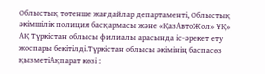Облыстық төтенше жағдайлар департаменті, Облыстық әкімшілік полиция басқармасы және «ҚазАвтоЖол» ҰҚ» АҚ Түркістан облысы филиалы арасында іс-әрекет ету жоспары бекітілді.Түркістан облысы әкімінің баспасөз қызметіАқпарат көзі :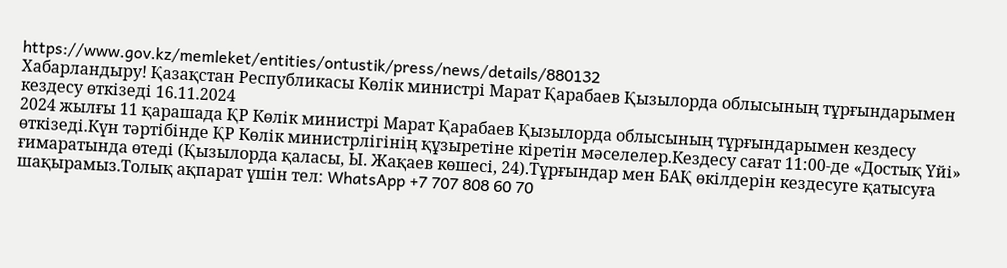https://www.gov.kz/memleket/entities/ontustik/press/news/details/880132
Хабарландыру! Қазақстан Республикасы Көлік министрі Марат Қарабаев Қызылорда облысының тұрғындарымен кездесу өткізеді 16.11.2024
2024 жылғы 11 қарашада ҚР Көлік министрі Марат Қарабаев Қызылорда облысының тұрғындарымен кездесу өткізеді.Күн тәртібінде ҚР Көлік министрлігінің құзыретіне кіретін мәселелер.Кездесу сағат 11:00-де «Достық Үйі» ғимаратында өтеді (Қызылорда қаласы, Ы. Жақаев көшесі, 24).Тұрғындар мен БАҚ өкілдерін кездесуге қатысуға шақырамыз.Толық ақпарат үшін тел: WhatsApp +7 707 808 60 70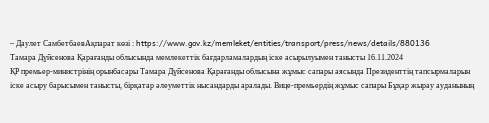– Даулет СамбетбаевАқпарат көзі : https://www.gov.kz/memleket/entities/transport/press/news/details/880136
Тамара Дүйсенова Қарағанды облысында мемлекеттік бағдарламалардың іске асырылуымен танысты 16.11.2024
ҚР премьер-министрінің орынбасары Тамара Дүйсенова Қарағанды облысына жұмыс сапары аясында Президенттің тапсырмаларын іске асыру барысымен танысты, бірқатар әлеуметтік нысандарды аралады. Вице-премьердің жұмыс сапары Бұқар жырау ауданының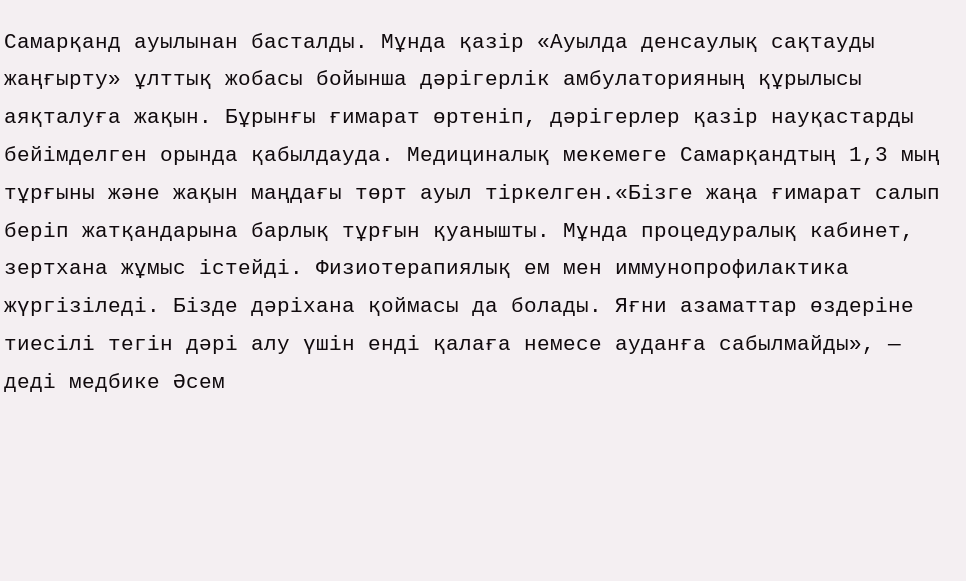Самарқанд ауылынан басталды. Мұнда қазір «Ауылда денсаулық сақтауды жаңғырту» ұлттық жобасы бойынша дәрігерлік амбулаторияның құрылысы аяқталуға жақын. Бұрынғы ғимарат өртеніп, дәрігерлер қазір науқастарды бейімделген орында қабылдауда. Медициналық мекемеге Самарқандтың 1,3 мың тұрғыны және жақын маңдағы төрт ауыл тіркелген.«Бізге жаңа ғимарат салып беріп жатқандарына барлық тұрғын қуанышты. Мұнда процедуралық кабинет, зертхана жұмыс істейді. Физиотерапиялық ем мен иммунопрофилактика жүргізіледі. Бізде дәріхана қоймасы да болады. Яғни азаматтар өздеріне тиесілі тегін дәрі алу үшін енді қалаға немесе ауданға сабылмайды», — деді медбике Әсем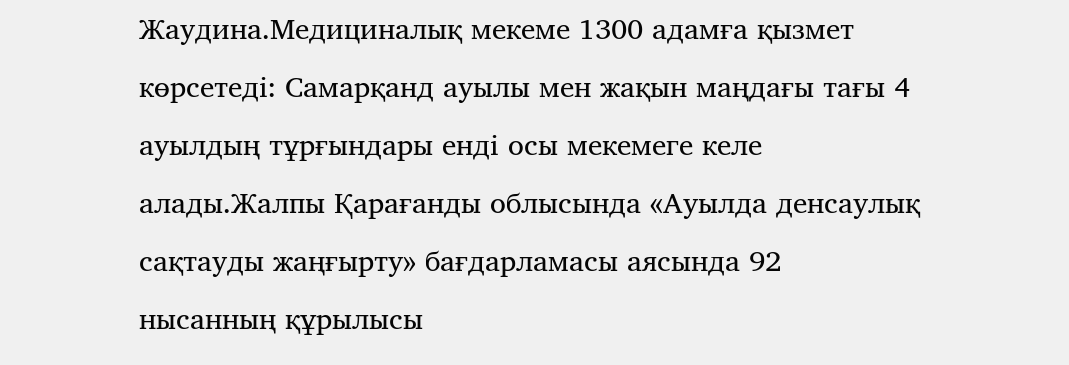Жаудина.Медициналық мекеме 1300 адамға қызмет көрсетеді: Самарқанд ауылы мен жақын маңдағы тағы 4 ауылдың тұрғындары енді осы мекемеге келе алады.Жалпы Қарағанды облысында «Ауылда денсаулық сақтауды жаңғырту» бағдарламасы аясында 92 нысанның құрылысы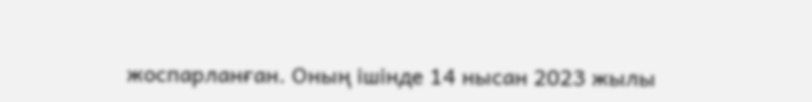жоспарланған. Оның ішінде 14 нысан 2023 жылы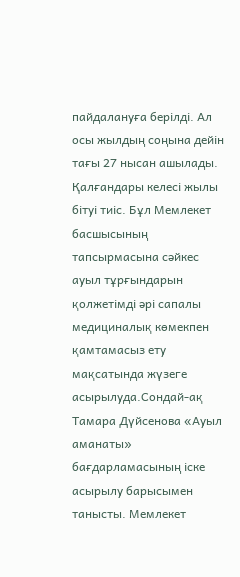пайдалануға берілді. Ал осы жылдың соңына дейін тағы 27 нысан ашылады. Қалғандары келесі жылы бітуі тиіс. Бұл Мемлекет басшысының тапсырмасына сәйкес ауыл тұрғындарын қолжетімді әрі сапалы медициналық көмекпен қамтамасыз ету мақсатында жүзеге асырылуда.Сондай-ақ Тамара Дүйсенова «Ауыл аманаты» бағдарламасының іске асырылу барысымен танысты. Мемлекет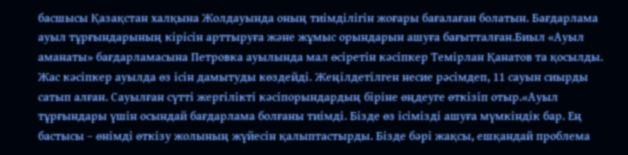басшысы Қазақстан халқына Жолдауында оның тиімділігін жоғары бағалаған болатын. Бағдарлама ауыл тұрғындарының кірісін арттыруға және жұмыс орындарын ашуға бағытталған.Биыл «Ауыл аманаты» бағдарламасына Петровка ауылында мал өсіретін кәсіпкер Темірлан Қанатов та қосылды. Жас кәсіпкер ауылда өз ісін дамытуды көздейді. Жеңілдетілген несие рәсімдеп, 11 сауын сиырды сатып алған. Сауылған сүтті жергілікті кәсіпорындардың біріне өңдеуге өткізіп отыр.«Ауыл тұрғындары үшін осындай бағдарлама болғаны тиімді. Бізде өз ісімізді ашуға мүмкіндік бар. Ең бастысы – өнімді өткізу жолының жүйесін қалыптастырды. Бізде бәрі жақсы, ешқандай проблема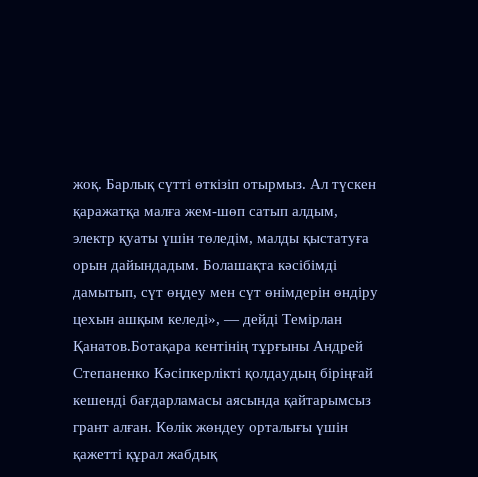жоқ. Барлық сүтті өткізіп отырмыз. Ал түскен қаражатқа малға жем-шөп сатып алдым, электр қуаты үшін төледім, малды қыстатуға орын дайындадым. Болашақта кәсібімді дамытып, сүт өңдеу мен сүт өнімдерін өндіру цехын ашқым келеді», — дейді Темірлан Қанатов.Ботақара кентінің тұрғыны Андрей Степаненко Кәсіпкерлікті қолдаудың біріңғай кешенді бағдарламасы аясында қайтарымсыз грант алған. Көлік жөндеу орталығы үшін қажетті құрал жабдық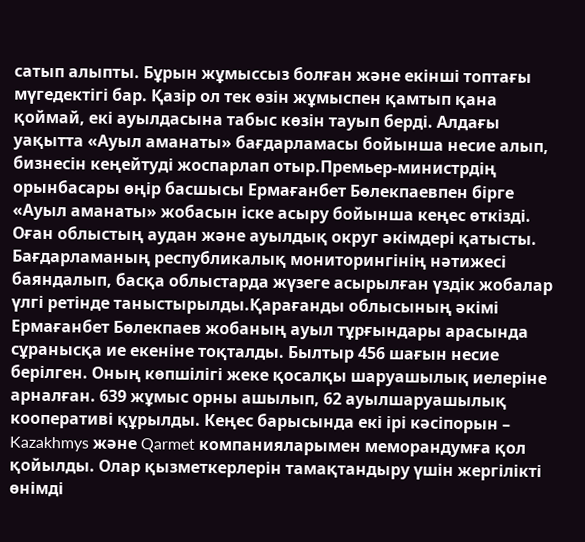сатып алыпты. Бұрын жұмыссыз болған және екінші топтағы мүгедектігі бар. Қазір ол тек өзін жұмыспен қамтып қана қоймай, екі ауылдасына табыс көзін тауып берді. Алдағы уақытта «Ауыл аманаты» бағдарламасы бойынша несие алып, бизнесін кеңейтуді жоспарлап отыр.Премьер-министрдің орынбасары өңір басшысы Ермағанбет Бөлекпаевпен бірге «Ауыл аманаты» жобасын іске асыру бойынша кеңес өткізді. Оған облыстың аудан және ауылдық округ әкімдері қатысты. Бағдарламаның республикалық мониторингінің нәтижесі баяндалып, басқа облыстарда жүзеге асырылған үздік жобалар үлгі ретінде таныстырылды.Қарағанды облысының әкімі Ермағанбет Бөлекпаев жобаның ауыл тұрғындары арасында сұранысқа ие екеніне тоқталды. Былтыр 456 шағын несие берілген. Оның көпшілігі жеке қосалқы шаруашылық иелеріне арналған. 639 жұмыс орны ашылып, 62 ауылшаруашылық кооперативі құрылды. Кеңес барысында екі ірі кәсіпорын – Kazakhmys және Qarmet компанияларымен меморандумға қол қойылды. Олар қызметкерлерін тамақтандыру үшін жергілікті өнімді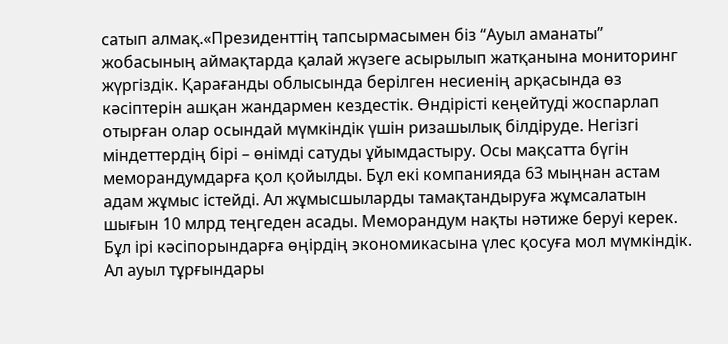сатып алмақ.«Президенттің тапсырмасымен біз “Ауыл аманаты” жобасының аймақтарда қалай жүзеге асырылып жатқанына мониторинг жүргіздік. Қарағанды облысында берілген несиенің арқасында өз кәсіптерін ашқан жандармен кездестік. Өндірісті кеңейтуді жоспарлап отырған олар осындай мүмкіндік үшін ризашылық білдіруде. Негізгі міндеттердің бірі – өнімді сатуды ұйымдастыру. Осы мақсатта бүгін меморандумдарға қол қойылды. Бұл екі компанияда 63 мыңнан астам адам жұмыс істейді. Ал жұмысшыларды тамақтандыруға жұмсалатын шығын 10 млрд теңгеден асады. Меморандум нақты нәтиже беруі керек. Бұл ірі кәсіпорындарға өңірдің экономикасына үлес қосуға мол мүмкіндік. Ал ауыл тұрғындары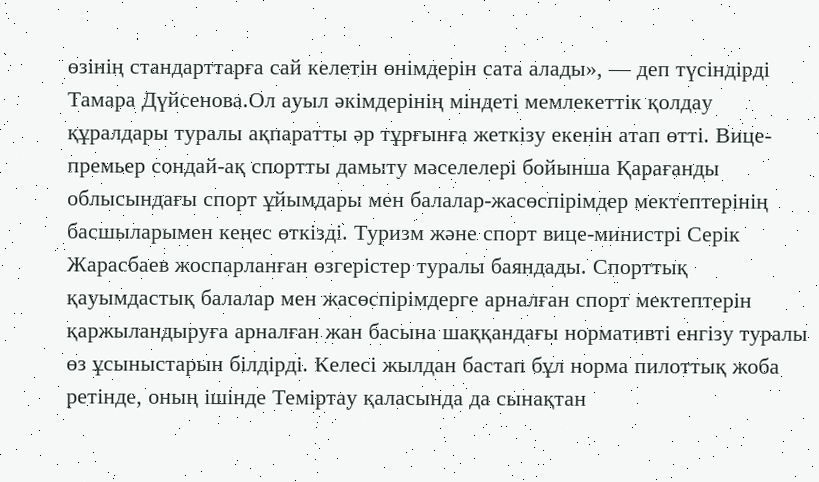өзінің стандарттарға сай келетін өнімдерін сата алады», — деп түсіндірді Тамара Дүйсенова.Ол ауыл әкімдерінің міндеті мемлекеттік қолдау құралдары туралы ақпаратты әр тұрғынға жеткізу екенін атап өтті. Вице-премьер сондай-ақ спортты дамыту мәселелері бойынша Қарағанды облысындағы спорт ұйымдары мен балалар-жасөспірімдер мектептерінің басшыларымен кеңес өткізді. Туризм және спорт вице-министрі Серік Жарасбаев жоспарланған өзгерістер туралы баяндады. Спорттық қауымдастық балалар мен жасөспірімдерге арналған спорт мектептерін қаржыландыруға арналған жан басына шаққандағы нормативті енгізу туралы өз ұсыныстарын білдірді. Келесі жылдан бастап бұл норма пилоттық жоба ретінде, оның ішінде Теміртау қаласында да сынақтан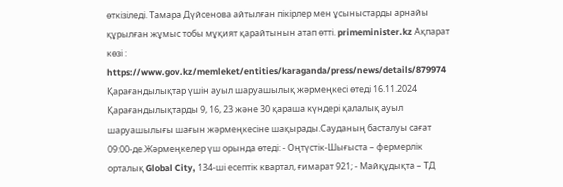өткізіледі. Тамара Дүйсенова айтылған пікірлер мен ұсыныстарды арнайы құрылған жұмыс тобы мұқият қарайтынын атап өтті. primeminister.kz Ақпарат көзі : https://www.gov.kz/memleket/entities/karaganda/press/news/details/879974
Қарағандылықтар үшін ауыл шаруашылық жәрмеңкесі өтеді 16.11.2024
Қарағандылықтарды 9, 16, 23 және 30 қараша күндері қалалық ауыл шаруашылығы шағын жәрмеңкесіне шақырады.Сауданың басталуы сағат 09:00-де.Жәрмеңкелер үш орында өтеді: - Оңтүстік-Шығыста – фермерлік орталық Global City, 134-ші есептік квартал, ғимарат 921; - Майқұдықта – ТД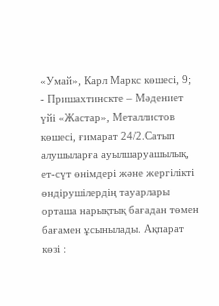«Умай», Карл Маркс көшесі, 9; - Пришахтинскте – Мәдениет үйі «Жастар», Металлистов көшесі, ғимарат 24/2.Сатып алушыларға ауылшаруашылық, ет-сүт өнімдері және жергілікті өндірушілердің тауарлары орташа нарықтық бағадан төмен бағамен ұсынылады. Ақпарат көзі :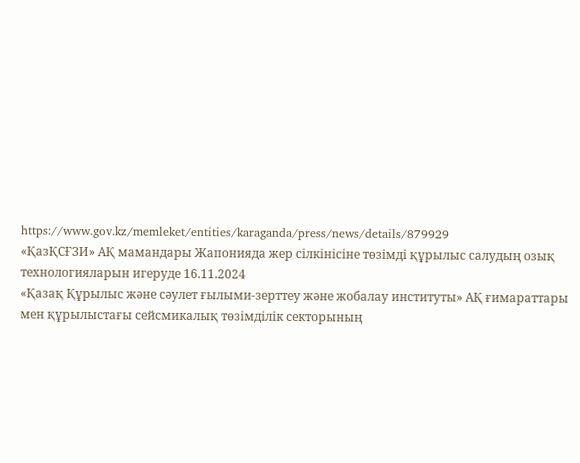https://www.gov.kz/memleket/entities/karaganda/press/news/details/879929
«ҚазҚСҒЗИ» АҚ мамандары Жапонияда жер сілкінісіне төзімді құрылыс салудың озық технологияларын игеруде 16.11.2024
«Қазақ Құрылыс және сәулет ғылыми-зерттеу және жобалау институты» АҚ ғимараттары мен құрылыстағы сейсмикалық төзімділік секторының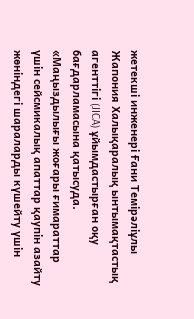жетекші инженері Ғани Темірәліұлы Жапония Халықаралық ынтымақтастық агенттігі (JICA) ұйымдастырған оқу бағдарламасына қатысуда. «Маңыздылығы жоғары ғимараттар үшін сейсмикалық апаттар қаупін азайту жөніндегі шараларды күшейту үшін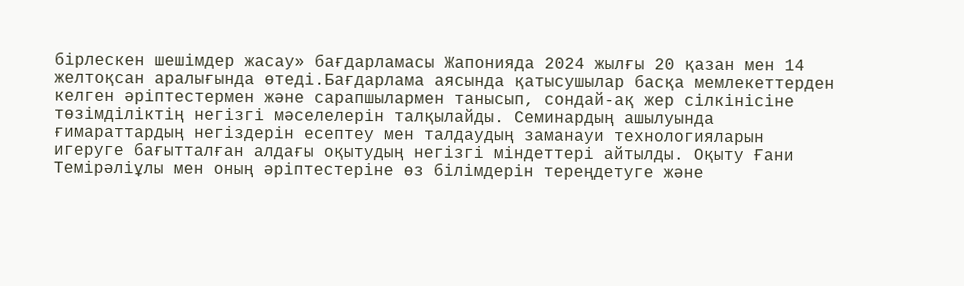бірлескен шешімдер жасау» бағдарламасы Жапонияда 2024 жылғы 20 қазан мен 14 желтоқсан аралығында өтеді.Бағдарлама аясында қатысушылар басқа мемлекеттерден келген әріптестермен және сарапшылармен танысып, сондай-ақ жер сілкінісіне төзімділіктің негізгі мәселелерін талқылайды. Семинардың ашылуында ғимараттардың негіздерін есептеу мен талдаудың заманауи технологияларын игеруге бағытталған алдағы оқытудың негізгі міндеттері айтылды. Оқыту Ғани Темірәліұлы мен оның әріптестеріне өз білімдерін тереңдетуге және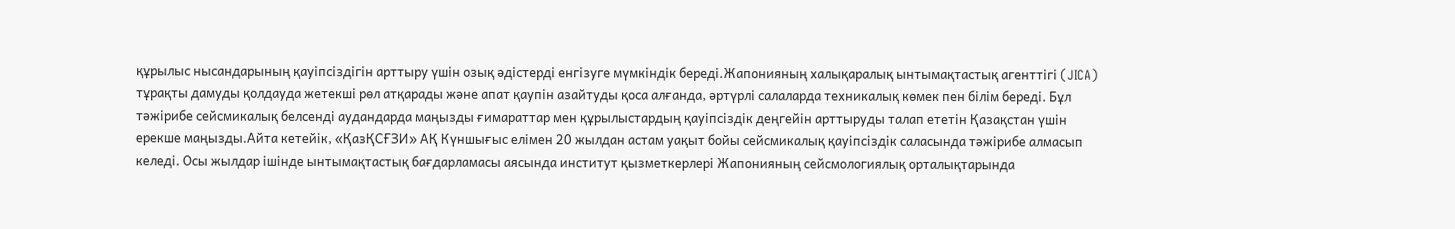құрылыс нысандарының қауіпсіздігін арттыру үшін озық әдістерді енгізуге мүмкіндік береді.Жапонияның халықаралық ынтымақтастық агенттігі (JICA) тұрақты дамуды қолдауда жетекші рөл атқарады және апат қаупін азайтуды қоса алғанда, әртүрлі салаларда техникалық көмек пен білім береді. Бұл тәжірибе сейсмикалық белсенді аудандарда маңызды ғимараттар мен құрылыстардың қауіпсіздік деңгейін арттыруды талап ететін Қазақстан үшін ерекше маңызды.Айта кетейік, «ҚазҚСҒЗИ» АҚ Күншығыс елімен 20 жылдан астам уақыт бойы сейсмикалық қауіпсіздік саласында тәжірибе алмасып келеді. Осы жылдар ішінде ынтымақтастық бағдарламасы аясында институт қызметкерлері Жапонияның сейсмологиялық орталықтарында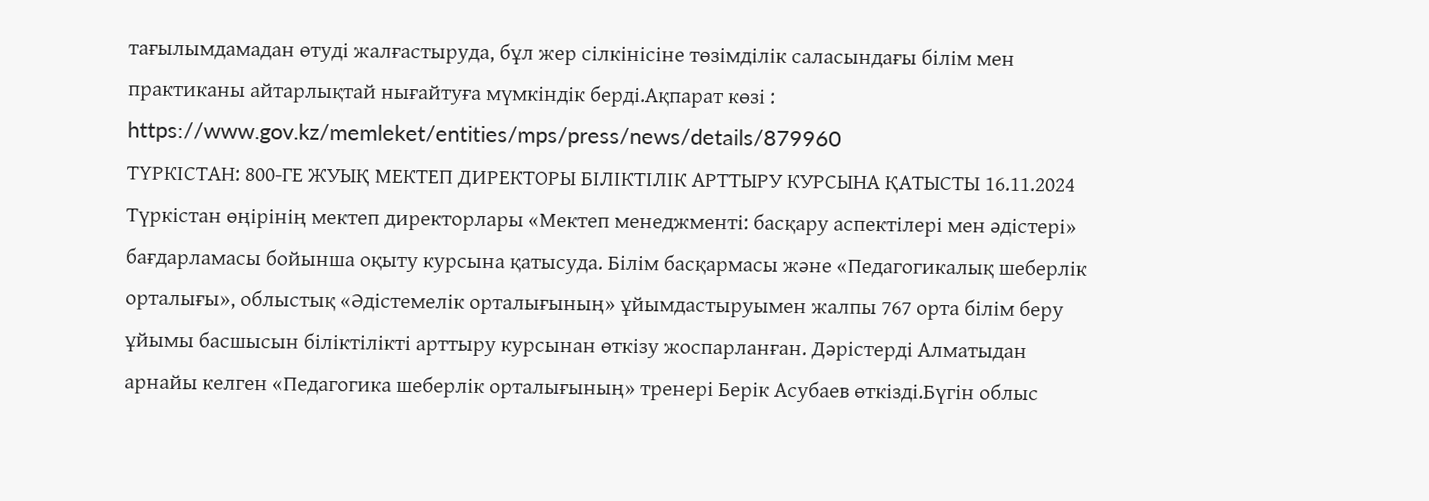тағылымдамадан өтуді жалғастыруда, бұл жер сілкінісіне төзімділік саласындағы білім мен практиканы айтарлықтай нығайтуға мүмкіндік берді.Ақпарат көзі : https://www.gov.kz/memleket/entities/mps/press/news/details/879960
ТҮРКІСТАН: 800-ГЕ ЖУЫҚ МЕКТЕП ДИРЕКТОРЫ БІЛІКТІЛІК АРТТЫРУ КУРСЫНА ҚАТЫСТЫ 16.11.2024
Түркістан өңірінің мектеп директорлары «Мектеп менеджменті: басқару аспектілері мен әдістері» бағдарламасы бойынша оқыту курсына қатысуда. Білім басқармасы және «Педагогикалық шеберлік орталығы», облыстық «Әдістемелік орталығының» ұйымдастыруымен жалпы 767 орта білім беру ұйымы басшысын біліктілікті арттыру курсынан өткізу жоспарланған. Дәрістерді Алматыдан арнайы келген «Педагогика шеберлік орталығының» тренері Берік Асубаев өткізді.Бүгін облыс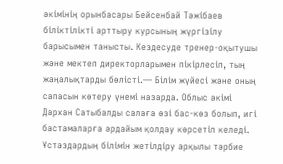әкімінің орынбасары Бейсенбай Тәжібаев біліктілікті арттыру курсының жүргізілу барысымен танысты. Кездесуде тренер-оқытушы және мектеп директорларымен пікірлесіп, тың жаңалықтарды бөлісті.— Білім жүйесі және оның сапасын көтеру үнемі назарда. Облыс әкімі Дархан Сатыбалды салаға өзі бас-көз болып, игі бастамаларға әрдайым қолдау көрсетіп келеді. Ұстаздардың білімін жетілдіру арқылы тәрбие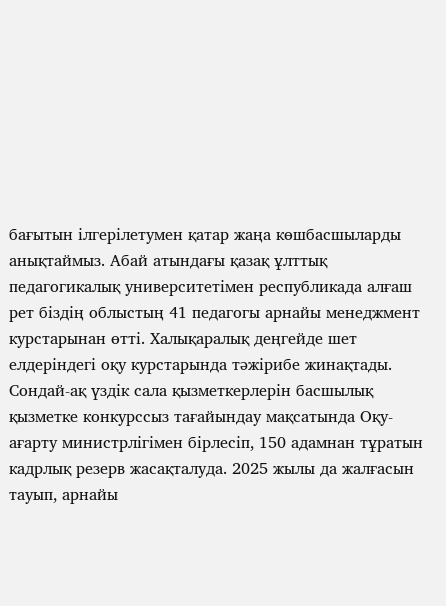бағытын ілгерілетумен қатар жаңа көшбасшыларды анықтаймыз. Абай атындағы қазақ ұлттық педагогикалық университетімен республикада алғаш рет біздің облыстың 41 педагогы арнайы менеджмент курстарынан өтті. Халықаралық деңгейде шет елдеріндегі оқу курстарында тәжірибе жинақтады. Сондай-ақ үздік сала қызметкерлерін басшылық қызметке конкурссыз тағайындау мақсатында Оқу-ағарту министрлігімен бірлесіп, 150 адамнан тұратын кадрлық резерв жасақталуда. 2025 жылы да жалғасын тауып, арнайы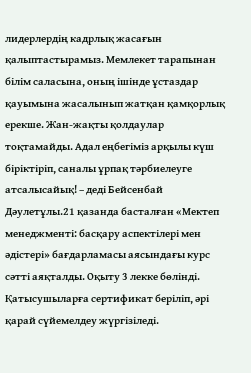лидерлердің кадрлық жасағын қалыптастырамыз. Мемлекет тарапынан білім саласына, оның ішінде ұстаздар қауымына жасалынып жатқан қамқорлық ерекше. Жан-жақты қолдаулар тоқтамайды. Адал еңбегіміз арқылы күш біріктіріп, саналы ұрпақ тәрбиелеуге атсалысайық! – деді Бейсенбай Дәулетұлы.21 қазанда басталған «Мектеп менеджменті: басқару аспектілері мен әдістері» бағдарламасы аясындағы курс сәтті аяқталды. Оқыту 3 лекке бөлінді. Қатысушыларға сертификат беріліп, әрі қарай сүйемелдеу жүргізіледі.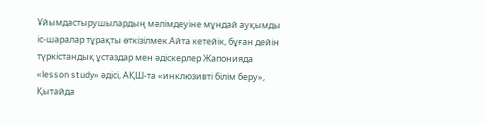Ұйымдастырушылардың мәлімдеуіне мұндай ауқымды іс-шаралар тұрақты өткізілмек.Айта кетейік, бұған дейін түркістандық ұстаздар мен әдіскерлер Жапонияда «lesson study» әдісі, АҚШ-та «инклюзивті білім беру», Қытайда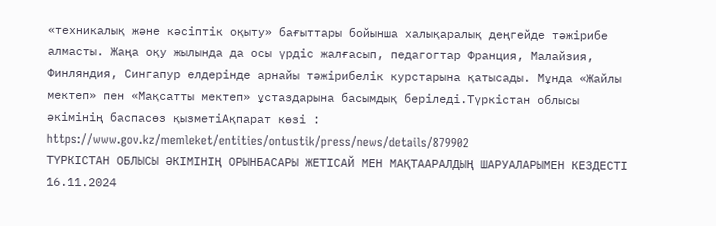«техникалық және кәсіптік оқыту» бағыттары бойынша халықаралық деңгейде тәжірибе алмасты. Жаңа оқу жылында да осы үрдіс жалғасып, педагогтар Франция, Малайзия, Финляндия, Сингапур елдерінде арнайы тәжірибелік курстарына қатысады. Мұнда «Жайлы мектеп» пен «Мақсатты мектеп» ұстаздарына басымдық беріледі.Түркістан облысы әкімінің баспасөз қызметіАқпарат көзі : https://www.gov.kz/memleket/entities/ontustik/press/news/details/879902
ТҮРКІСТАН ОБЛЫСЫ ӘКІМІНІҢ ОРЫНБАСАРЫ ЖЕТІСАЙ МЕН МАҚТААРАЛДЫҢ ШАРУАЛАРЫМЕН КЕЗДЕСТІ 16.11.2024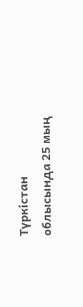Түркістан облысында 25 мың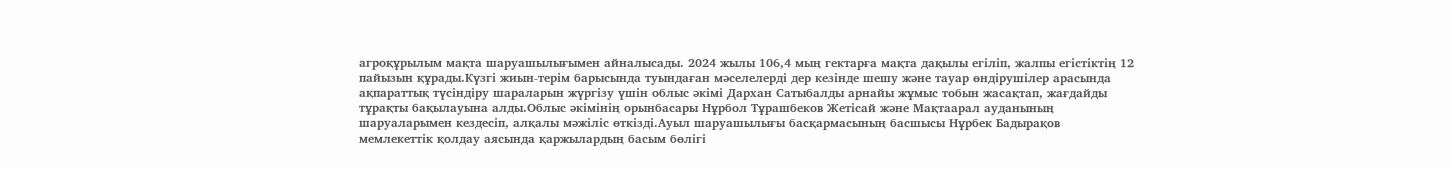агроқұрылым мақта шаруашылығымен айналысады. 2024 жылы 106,4 мың гектарға мақта дақылы егіліп, жалпы егістіктің 12 пайызын құрады.Күзгі жиын-терім барысында туындаған мәселелерді дер кезінде шешу және тауар өндірушілер арасында ақпараттық түсіндіру шараларын жүргізу үшін облыс әкімі Дархан Сатыбалды арнайы жұмыс тобын жасақтап, жағдайды тұрақты бақылауына алды.Облыс әкімінің орынбасары Нұрбол Тұрашбеков Жетісай және Мақтаарал ауданының шаруаларымен кездесіп, алқалы мәжіліс өткізді.Ауыл шаруашылығы басқармасының басшысы Нұрбек Бадырақов мемлекеттік қолдау аясында қаржылардың басым бөлігі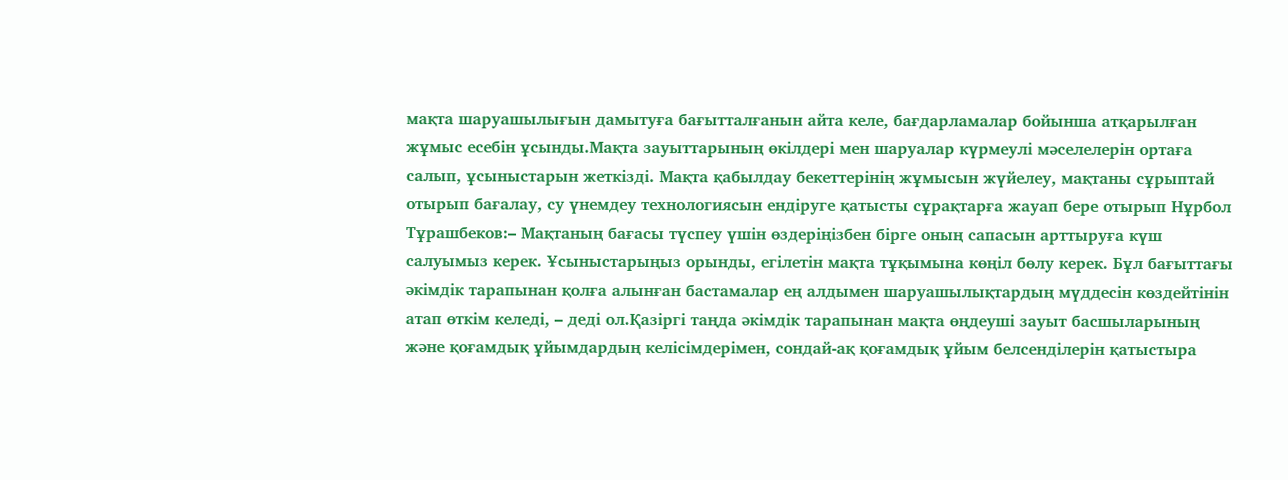мақта шаруашылығын дамытуға бағытталғанын айта келе, бағдарламалар бойынша атқарылған жұмыс есебін ұсынды.Мақта зауыттарының өкілдері мен шаруалар күрмеулі мәселелерін ортаға салып, ұсыныстарын жеткізді. Мақта қабылдау бекеттерінің жұмысын жүйелеу, мақтаны сұрыптай отырып бағалау, су үнемдеу технологиясын ендіруге қатысты сұрақтарға жауап бере отырып Нұрбол Тұрашбеков:– Мақтаның бағасы түспеу үшін өздеріңізбен бірге оның сапасын арттыруға күш салуымыз керек. Ұсыныстарыңыз орынды, егілетін мақта тұқымына көңіл бөлу керек. Бұл бағыттағы әкімдік тарапынан қолға алынған бастамалар ең алдымен шаруашылықтардың мүддесін көздейтінін атап өткім келеді, – деді ол.Қазіргі таңда әкімдік тарапынан мақта өңдеуші зауыт басшыларының және қоғамдық ұйымдардың келісімдерімен, сондай-ақ қоғамдық ұйым белсенділерін қатыстыра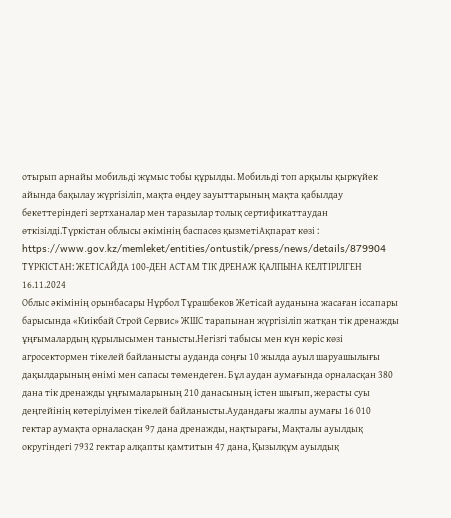отырып арнайы мобильді жұмыс тобы құрылды. Мобильді топ арқылы қыркүйек айында бақылау жүргізіліп, мақта өңдеу зауыттарының мақта қабылдау бекеттеріндегі зертханалар мен таразылар толық сертификаттаудан өткізілді.Түркістан облысы әкімінің баспасөз қызметіАқпарат көзі : https://www.gov.kz/memleket/entities/ontustik/press/news/details/879904
ТҮРКІСТАН: ЖЕТІСАЙДА 100-ДЕН АСТАМ ТІК ДРЕНАЖ ҚАЛПЫНА КЕЛТІРІЛГЕН 16.11.2024
Облыс әкімінің орынбасары Нұрбол Тұрашбеков Жетісай ауданына жасаған іссапары барысында «Киікбай Строй Сервис» ЖШС тарапынан жүргізіліп жатқан тік дренажды ұңғымалардың құрылысымен танысты.Негізгі табысы мен күн көріс көзі агросектормен тікелей байланысты ауданда соңғы 10 жылда ауыл шаруашылығы дақылдарының өнімі мен сапасы төмендеген. Бұл аудан аумағында орналасқан 380 дана тік дренажды ұңғымаларының 210 данасының істен шығып, жерасты суы деңгейінің көтерілуімен тікелей байланысты.Аудандағы жалпы аумағы 16 010 гектар аумақта орналасқан 97 дана дренажды, нақтырағы, Мақталы ауылдық округіндегі 7932 гектар алқапты қамтитын 47 дана, Қызылқұм ауылдық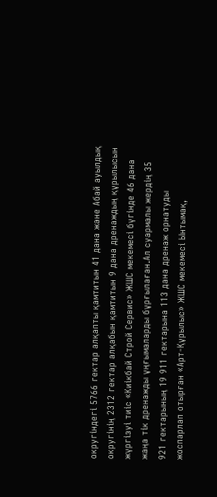округіндегі 5766 гектар алқапты қамтитын 41 дана және Абай ауылдық округінің 2312 гектар алқабын қамтитын 9 дана дренаждың құрылысын жүргізуі тиіс «Киікбай Строй Сервис» ЖШС мекемесі бүгінде 46 дана жаңа тік дренажды ұңғымаларды бұрғылаған.Ал суармалы жердің 35 921 гектарының 19 911 гектарына 113 дана дренаж орнатуды жоспарлап отырған «Арт-Құрылыс» ЖШС мекемесі Ынтымақ,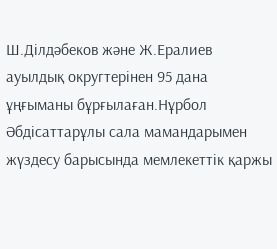Ш.Ділдәбеков және Ж.Ералиев ауылдық округтерінен 95 дана ұңғыманы бұрғылаған.Нұрбол Әбдісаттарұлы сала мамандарымен жүздесу барысында мемлекеттік қаржы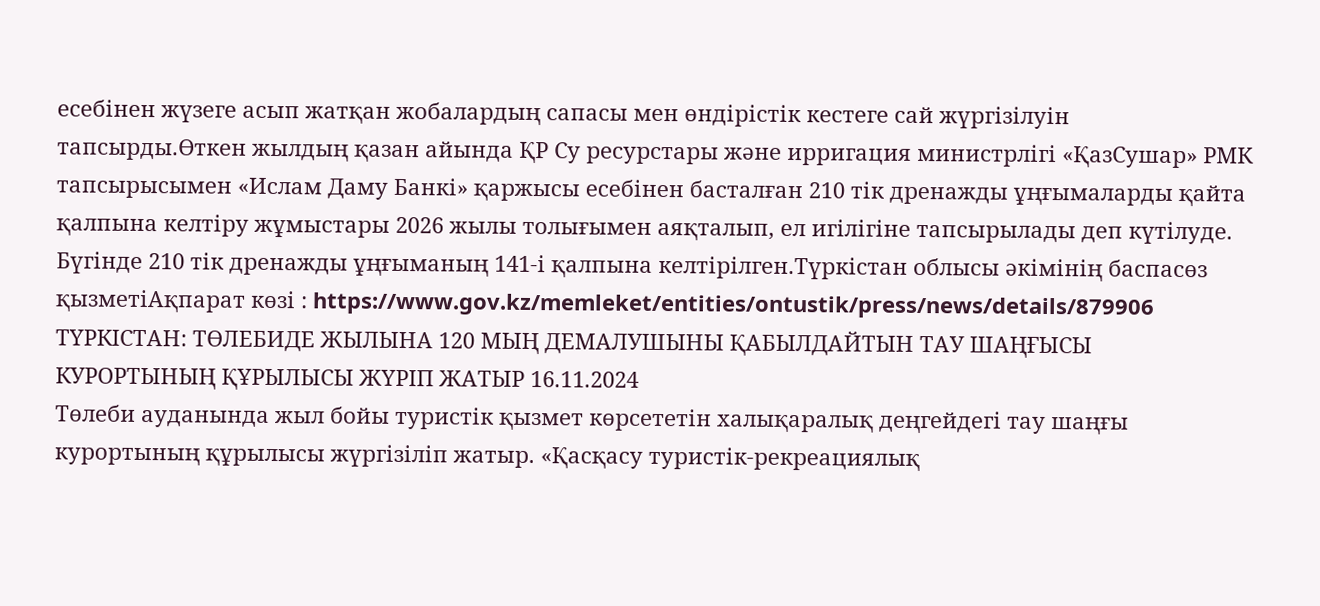есебінен жүзеге асып жатқан жобалардың сапасы мен өндірістік кестеге сай жүргізілуін тапсырды.Өткен жылдың қазан айында ҚР Су ресурстары және ирригация министрлігі «ҚазСушар» РМК тапсырысымен «Ислам Даму Банкі» қаржысы есебінен басталған 210 тік дренажды ұңғымаларды қайта қалпына келтіру жұмыстары 2026 жылы толығымен аяқталып, ел игілігіне тапсырылады деп күтілуде. Бүгінде 210 тік дренажды ұңғыманың 141-і қалпына келтірілген.Түркістан облысы әкімінің баспасөз қызметіАқпарат көзі : https://www.gov.kz/memleket/entities/ontustik/press/news/details/879906
ТҮРКІСТАН: ТӨЛЕБИДЕ ЖЫЛЫНА 120 МЫҢ ДЕМАЛУШЫНЫ ҚАБЫЛДАЙТЫН ТАУ ШАҢҒЫСЫ КУРОРТЫНЫҢ ҚҰРЫЛЫСЫ ЖҮРІП ЖАТЫР 16.11.2024
Төлеби ауданында жыл бойы туристік қызмет көрсететін халықаралық деңгейдегі тау шаңғы курортының құрылысы жүргізіліп жатыр. «Қасқасу туристік-рекреациялық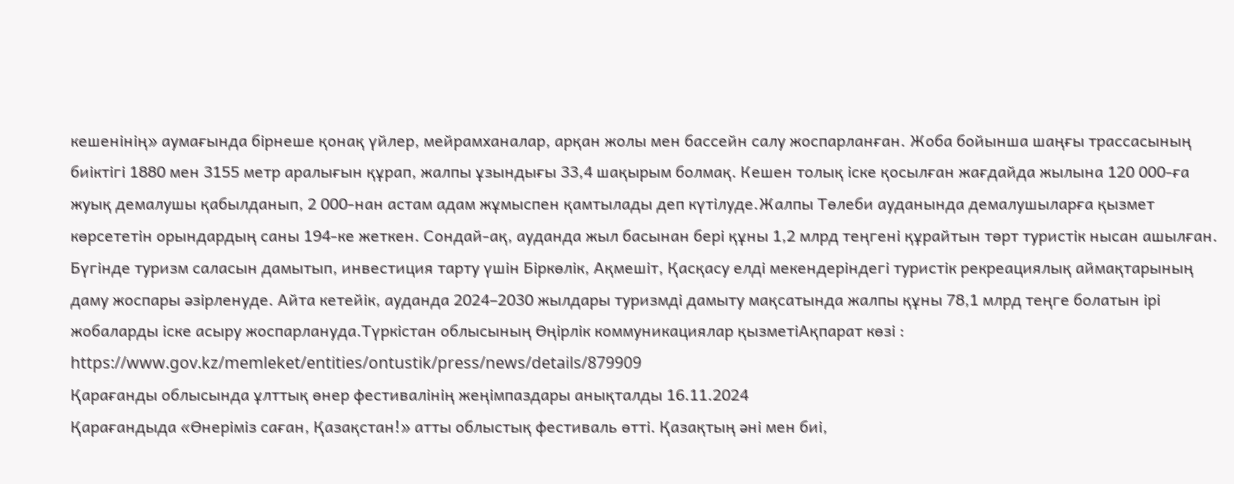кешенінің» аумағында бірнеше қонақ үйлер, мейрамханалар, арқан жолы мен бассейн салу жоспарланған. Жоба бойынша шаңғы трассасының биіктігі 1880 мен 3155 метр аралығын құрап, жалпы ұзындығы 33,4 шақырым болмақ. Кешен толық іске қосылған жағдайда жылына 120 000-ға жуық демалушы қабылданып, 2 000-нан астам адам жұмыспен қамтылады деп күтілуде.Жалпы Төлеби ауданында демалушыларға қызмет көрсететін орындардың саны 194-ке жеткен. Сондай-ақ, ауданда жыл басынан бері құны 1,2 млрд теңгені құрайтын төрт туристік нысан ашылған. Бүгінде туризм саласын дамытып, инвестиция тарту үшін Біркөлік, Ақмешіт, Қасқасу елді мекендеріндегі туристік рекреациялық аймақтарының даму жоспары әзірленуде. Айта кетейік, ауданда 2024–2030 жылдары туризмді дамыту мақсатында жалпы құны 78,1 млрд теңге болатын ірі жобаларды іске асыру жоспарлануда.Түркістан облысының Өңірлік коммуникациялар қызметіАқпарат көзі : https://www.gov.kz/memleket/entities/ontustik/press/news/details/879909
Қарағанды облысында ұлттық өнер фестивалінің жеңімпаздары анықталды 16.11.2024
Қарағандыда «Өнеріміз саған, Қазақстан!» атты облыстық фестиваль өтті. Қазақтың әні мен биі,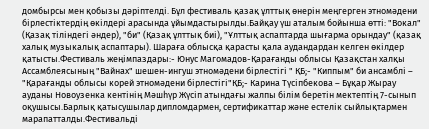домбырсы мен қобызы дәріптелді. Бұл фестиваль қазақ ұлттық өнерін меңгерген этномәдени бірлестіктердің өкілдері арасында ұйымдастырылды.Байқау үш аталым бойынша өтті: "Вокал" (Қазақ тіліндегі әндер), "би" (Қазақ ұлттық биі), "Ұлттық аспаптарда шығарма орындау" (қазақ халық музыкалық аспаптары). Шараға облысқа қарасты қала аудандардан келген өкілдер қатысты.Фестиваль жеңімпаздары:- Юнус Магомадов-Қарағанды облысы Қазақстан халқы Ассамблеясының "Вайнах" шешен-ингуш этномәдени бірлестігі " ҚБ;- "Киппым" би ансамблі – "Қарағанды облысы корей этномәдени бірлестігі"ҚБ;- Карина Түсіпбекова – Бұқар Жырау ауданы Новоузенка кентінің Мәшһүр Жүсіп атындағы жалпы білім беретін мектептің 7-сынып оқушысы.Барлық қатысушылар дипломдармен, сертификаттар және естелік сыйлықтармен марапатталды.Фестивальді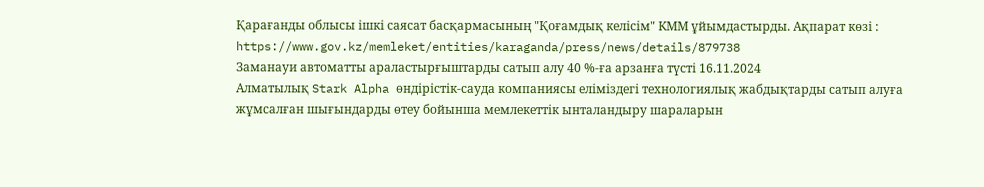Қарағанды облысы ішкі саясат басқармасының "Қоғамдық келісім" КММ ұйымдастырды. Ақпарат көзі : https://www.gov.kz/memleket/entities/karaganda/press/news/details/879738
Заманауи автоматты араластырғыштарды сатып алу 40 %-ға арзанға түсті 16.11.2024
Алматылық Stark Alpha өндірістік-сауда компаниясы еліміздегі технологиялық жабдықтарды сатып алуға жұмсалған шығындарды өтеу бойынша мемлекеттік ынталандыру шараларын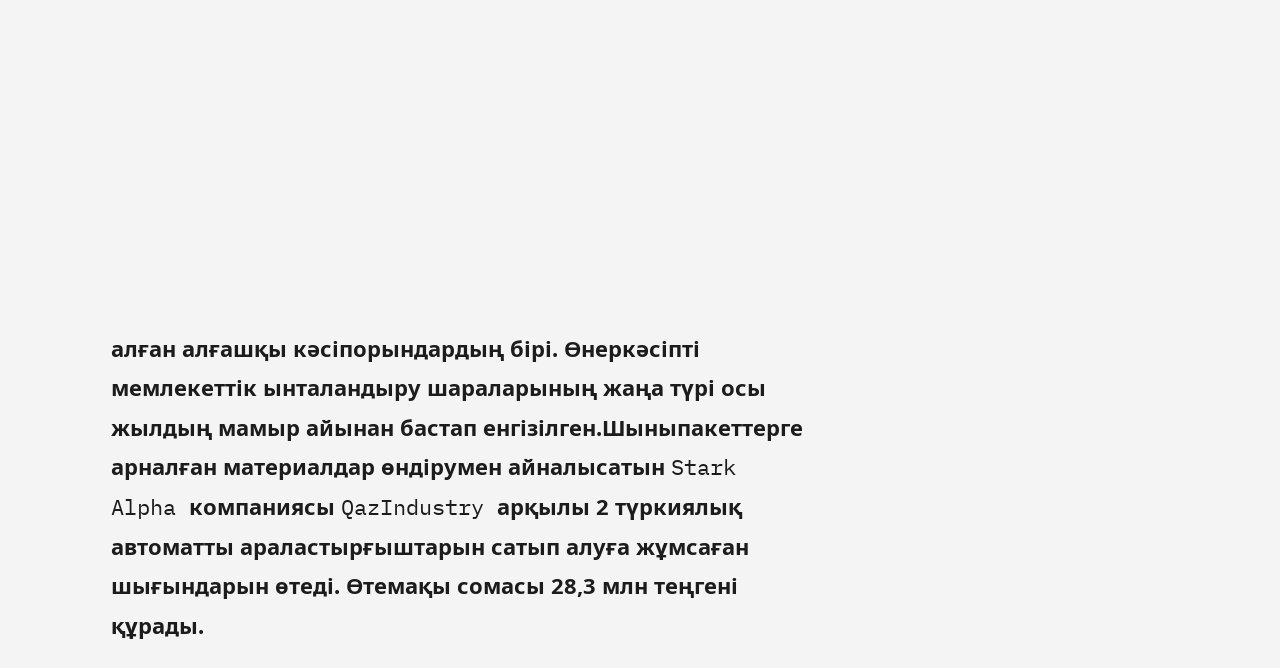алған алғашқы кәсіпорындардың бірі. Өнеркәсіпті мемлекеттік ынталандыру шараларының жаңа түрі осы жылдың мамыр айынан бастап енгізілген.Шыныпакеттерге арналған материалдар өндірумен айналысатын Stark Alpha компаниясы QazIndustry арқылы 2 түркиялық автоматты араластырғыштарын сатып алуға жұмсаған шығындарын өтеді. Өтемақы сомасы 28,3 млн теңгені құрады.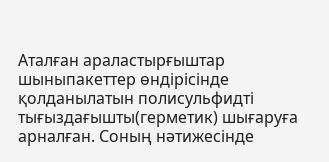Аталған араластырғыштар шыныпакеттер өндірісінде қолданылатын полисульфидті тығыздағышты(герметик) шығаруға арналған. Соның нәтижесінде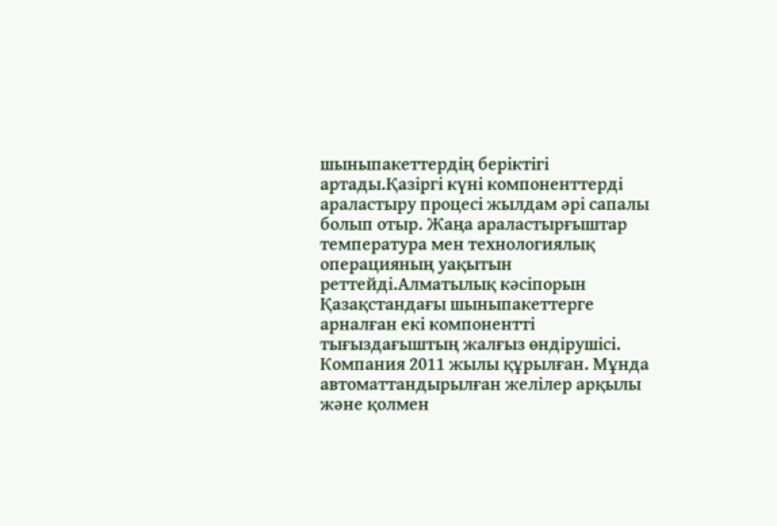шыныпакеттердің беріктігі артады.Қазіргі күні компоненттерді араластыру процесі жылдам әрі сапалы болып отыр. Жаңа араластырғыштар температура мен технологиялық операцияның уақытын реттейді.Алматылық кәсіпорын Қазақстандағы шыныпакеттерге арналған екі компонентті тығыздағыштың жалғыз өндірушісі. Компания 2011 жылы құрылған. Мұнда автоматтандырылған желілер арқылы және қолмен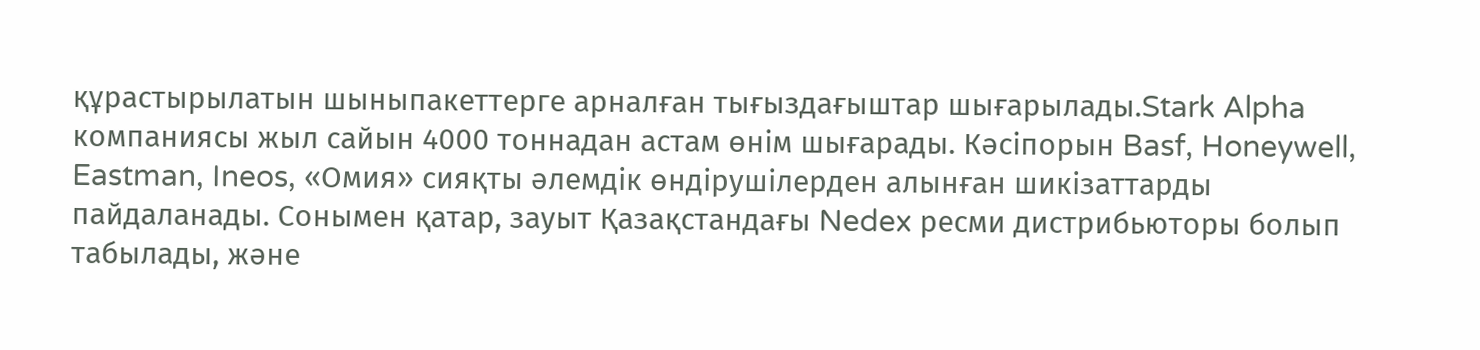құрастырылатын шыныпакеттерге арналған тығыздағыштар шығарылады.Stark Alpha компаниясы жыл сайын 4000 тоннадан астам өнім шығарады. Кәсіпорын Basf, Honeywell, Eastman, Ineos, «Омия» сияқты әлемдік өндірушілерден алынған шикізаттарды пайдаланады. Сонымен қатар, зауыт Қазақстандағы Nedex ресми дистрибьюторы болып табылады, және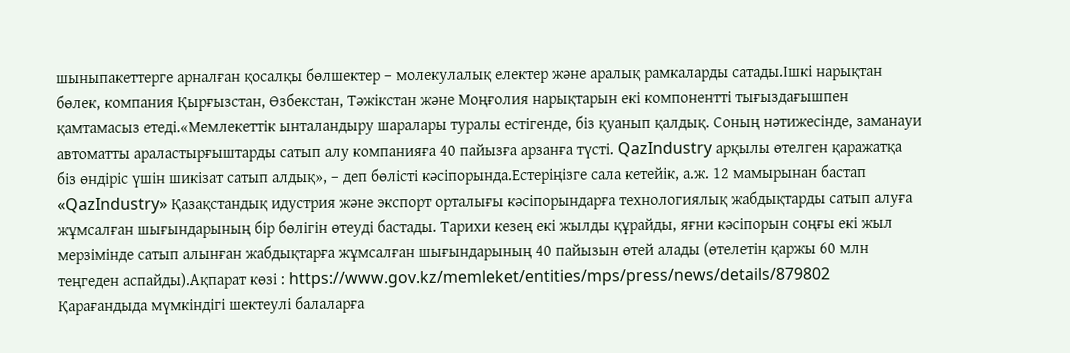шыныпакеттерге арналған қосалқы бөлшектер – молекулалық електер және аралық рамкаларды сатады.Ішкі нарықтан бөлек, компания Қырғызстан, Өзбекстан, Тәжікстан және Моңғолия нарықтарын екі компонентті тығыздағышпен қамтамасыз етеді.«Мемлекеттік ынталандыру шаралары туралы естігенде, біз қуанып қалдық. Соның нәтижесінде, заманауи автоматты араластырғыштарды сатып алу компанияға 40 пайызға арзанға түсті. QazIndustry арқылы өтелген қаражатқа біз өндіріс үшін шикізат сатып алдық», – деп бөлісті кәсіпорында.Естеріңізге сала кетейік, а.ж. 12 мамырынан бастап «QazIndustry» Қазақстандық идустрия және экспорт орталығы кәсіпорындарға технологиялық жабдықтарды сатып алуға жұмсалған шығындарының бір бөлігін өтеуді бастады. Тарихи кезең екі жылды құрайды, яғни кәсіпорын соңғы екі жыл мерзімінде сатып алынған жабдықтарға жұмсалған шығындарының 40 пайызын өтей алады (өтелетін қаржы 60 млн теңгеден аспайды).Ақпарат көзі : https://www.gov.kz/memleket/entities/mps/press/news/details/879802
Қарағандыда мүмкіндігі шектеулі балаларға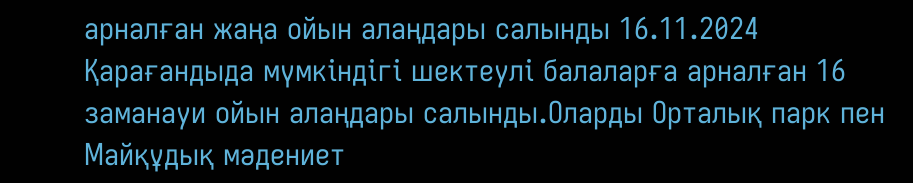арналған жаңа ойын алаңдары салынды 16.11.2024
Қарағандыда мүмкіндігі шектеулі балаларға арналған 16 заманауи ойын алаңдары салынды.Оларды Орталық парк пен Майқұдық мәдениет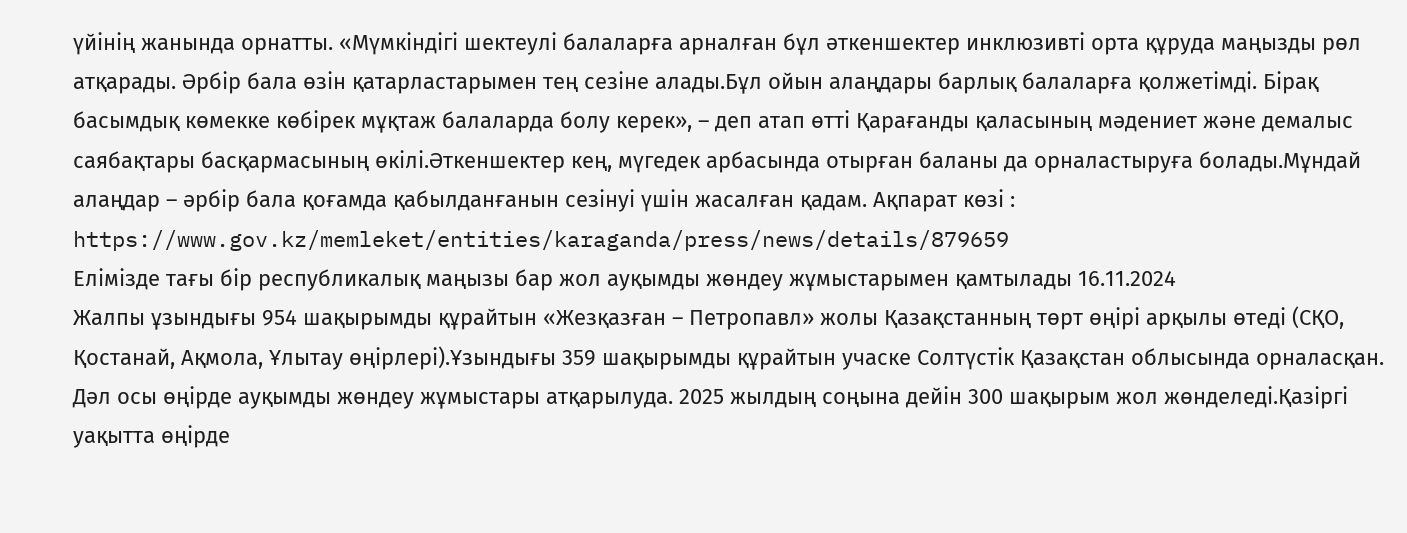үйінің жанында орнатты. «Мүмкіндігі шектеулі балаларға арналған бұл әткеншектер инклюзивті орта құруда маңызды рөл атқарады. Әрбір бала өзін қатарластарымен тең сезіне алады.Бұл ойын алаңдары барлық балаларға қолжетімді. Бірақ басымдық көмекке көбірек мұқтаж балаларда болу керек», – деп атап өтті Қарағанды қаласының мәдениет және демалыс саябақтары басқармасының өкілі.Әткеншектер кең, мүгедек арбасында отырған баланы да орналастыруға болады.Мұндай алаңдар – әрбір бала қоғамда қабылданғанын сезінуі үшін жасалған қадам. Ақпарат көзі : https://www.gov.kz/memleket/entities/karaganda/press/news/details/879659
Елімізде тағы бір республикалық маңызы бар жол ауқымды жөндеу жұмыстарымен қамтылады 16.11.2024
Жалпы ұзындығы 954 шақырымды құрайтын «Жезқазған – Петропавл» жолы Қазақстанның төрт өңірі арқылы өтеді (СҚО, Қостанай, Ақмола, Ұлытау өңірлері).Ұзындығы 359 шақырымды құрайтын учаске Солтүстік Қазақстан облысында орналасқан. Дәл осы өңірде ауқымды жөндеу жұмыстары атқарылуда. 2025 жылдың соңына дейін 300 шақырым жол жөнделеді.Қазіргі уақытта өңірде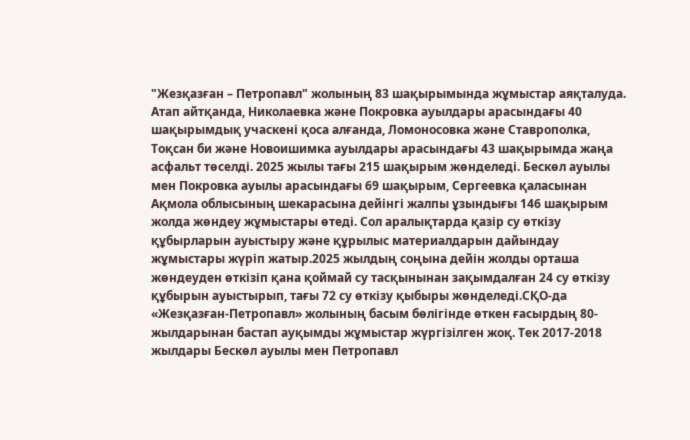"Жезқазған – Петропавл" жолының 83 шақырымында жұмыстар аяқталуда. Атап айтқанда, Николаевка және Покровка ауылдары арасындағы 40 шақырымдық учаскені қоса алғанда, Ломоносовка және Ставрополка, Тоқсан би және Новоишимка ауылдары арасындағы 43 шақырымда жаңа асфальт төселді. 2025 жылы тағы 215 шақырым жөнделеді. Бескөл ауылы мен Покровка ауылы арасындағы 69 шақырым, Сергеевка қаласынан Ақмола облысының шекарасына дейінгі жалпы ұзындығы 146 шақырым жолда жөндеу жұмыстары өтеді. Сол аралықтарда қазір су өткізу құбырларын ауыстыру және құрылыс материалдарын дайындау жұмыстары жүріп жатыр.2025 жылдың соңына дейін жолды орташа жөндеуден өткізіп қана қоймай су тасқынынан зақымдалған 24 су өткізу құбырын ауыстырып, тағы 72 су өткізу қыбыры жөнделеді.СҚО-да «Жезқазған-Петропавл» жолының басым бөлігінде өткен ғасырдың 80-жылдарынан бастап ауқымды жұмыстар жүргізілген жоқ. Тек 2017-2018 жылдары Бескөл ауылы мен Петропавл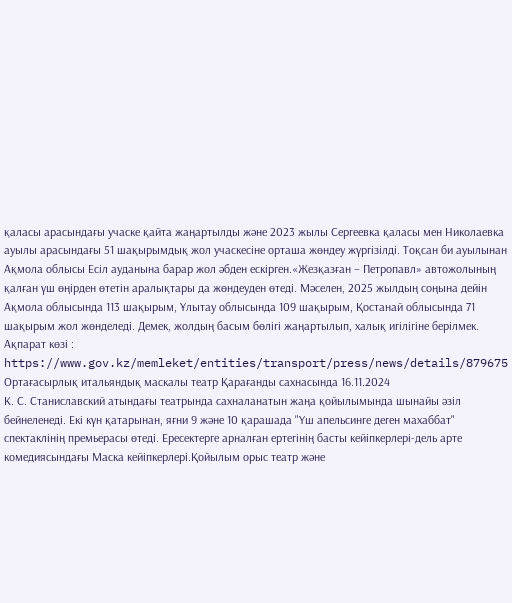қаласы арасындағы учаске қайта жаңартылды және 2023 жылы Сергеевка қаласы мен Николаевка ауылы арасындағы 51 шақырымдық жол учаскесіне орташа жөндеу жүргізілді. Тоқсан би ауылынан Ақмола облысы Есіл ауданына барар жол әбден ескірген.«Жезқазған – Петропавл» автожолының қалған үш өңірден өтетін аралықтары да жөндеуден өтеді. Мәселен, 2025 жылдың соңына дейін Ақмола облысында 113 шақырым, Ұлытау облысында 109 шақырым, Қостанай облысында 71 шақырым жол жөнделеді. Демек, жолдың басым бөлігі жаңартылып, халық игілігіне берілмек. Ақпарат көзі : https://www.gov.kz/memleket/entities/transport/press/news/details/879675
Ортағасырлық итальяндық маскалы театр Қарағанды сахнасында 16.11.2024
К. С. Станиславский атындағы театрында сахналанатын жаңа қойылымында шынайы әзіл бейнеленеді. Екі күн қатарынан, яғни 9 және 10 қарашада "Үш апельсинге деген махаббат" спектаклінің премьерасы өтеді. Ересектерге арналған ертегінің басты кейіпкерлері-дель арте комедиясындағы Маска кейіпкерлері.Қойылым орыс театр және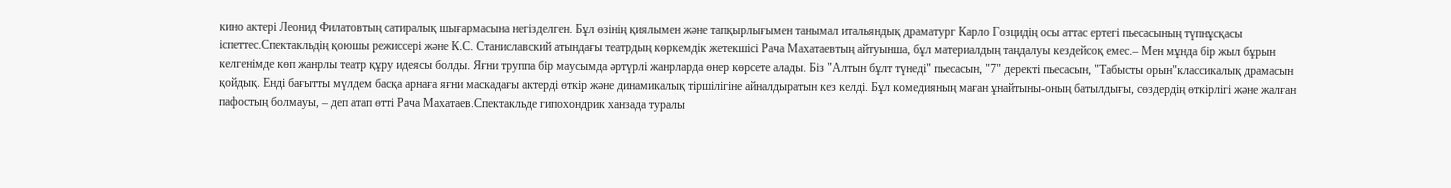кино актері Леонид Филатовтың сатиралық шығармасына негізделген. Бұл өзінің қиялымен және тапқырлығымен танымал итальяндық драматург Карло Гозцидің осы аттас ертегі пьесасының түпнұсқасы іспеттес.Спектакльдің қоюшы режиссері және К.С. Станиславский атындағы театрдың көркемдік жетекшісі Рача Махатаевтың айтуынша, бұл материалдың таңдалуы кездейсоқ емес.– Мен мұнда бір жыл бұрын келгенімде көп жанрлы театр құру идеясы болды. Яғни труппа бір маусымда әртүрлі жанрларда өнер көрсете алады. Біз "Алтын бұлт түнеді" пьесасын, "7" деректі пьесасын, "Табысты орын"классикалық драмасын қойдық. Енді бағытты мүлдем басқа арнаға яғни маскадағы актерді өткір және динамикалық тіршілігіне айналдыратын кез келді. Бұл комедияның маған ұнайтыны-оның батылдығы, сөздердің өткірлігі және жалған пафостың болмауы, – деп атап өтті Рача Махатаев.Спектакльде гипохондрик ханзада туралы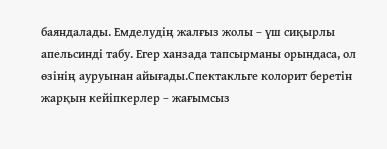баяндалады. Емделудің жалғыз жолы – үш сиқырлы апельсинді табу. Егер ханзада тапсырманы орындаса, ол өзінің ауруынан айығады.Спектакльге колорит беретін жарқын кейіпкерлер – жағымсыз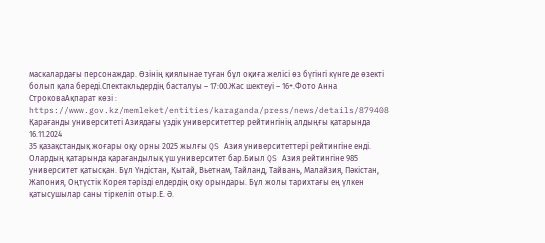маскалардағы персонаждар. Өзінің қиялынае туған бұл оқиға желісі өз бүгінгі күнге де өзекті болып қала береді.Спектакльдердің басталуы – 17:00.Жас шектеуі – 16+.Фото Анна СтроковаАқпарат көзі : https://www.gov.kz/memleket/entities/karaganda/press/news/details/879408
Қарағанды университеті Азиядағы үздік университеттер рейтингінің алдыңғы қатарында 16.11.2024
35 қазақстандық жоғары оқу орны 2025 жылғы QS Азия университеттері рейтингіне енді. Олардың қатарында қарағандылық үш университет бар.Биыл QS Азия рейтингіне 985 университет қатысқан. Бұл Үндістан, Қытай, Вьетнам, Тайланд, Тайвань, Малайзия, Пәкістан, Жапония, Оңтүстік Корея тәрізді елдердің оқу орындары. Бұл жолы тарихтағы ең үлкен қатысушылар саны тіркеліп отыр.Е. Ә.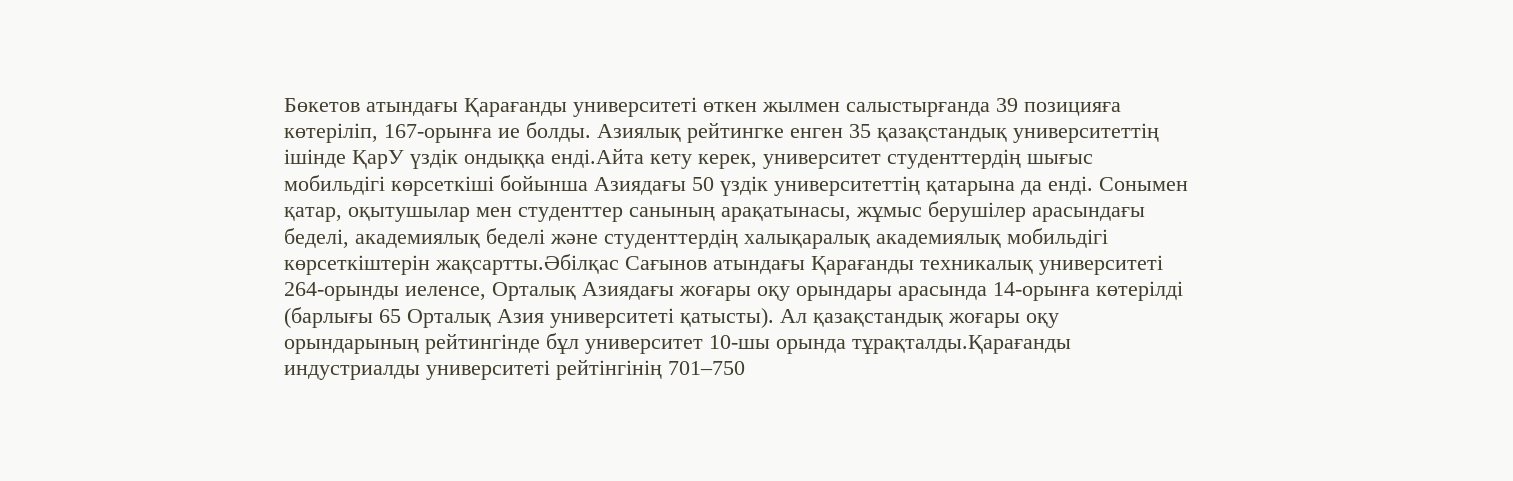Бөкетов атындағы Қарағанды университеті өткен жылмен салыстырғанда 39 позицияға көтеріліп, 167-орынға ие болды. Азиялық рейтингке енген 35 қазақстандық университеттің ішінде ҚарУ үздік ондыққа енді.Айта кету керек, университет студенттердің шығыс мобильдігі көрсеткіші бойынша Азиядағы 50 үздік университеттің қатарына да енді. Сонымен қатар, оқытушылар мен студенттер санының арақатынасы, жұмыс берушілер арасындағы беделі, академиялық беделі және студенттердің халықаралық академиялық мобильдігі көрсеткіштерін жақсартты.Әбілқас Сағынов атындағы Қарағанды техникалық университеті 264-орынды иеленсе, Орталық Азиядағы жоғары оқу орындары арасында 14-орынға көтерілді (барлығы 65 Орталық Азия университеті қатысты). Ал қазақстандық жоғары оқу орындарының рейтингінде бұл университет 10-шы орында тұрақталды.Қарағанды индустриалды университеті рейтінгінің 701–750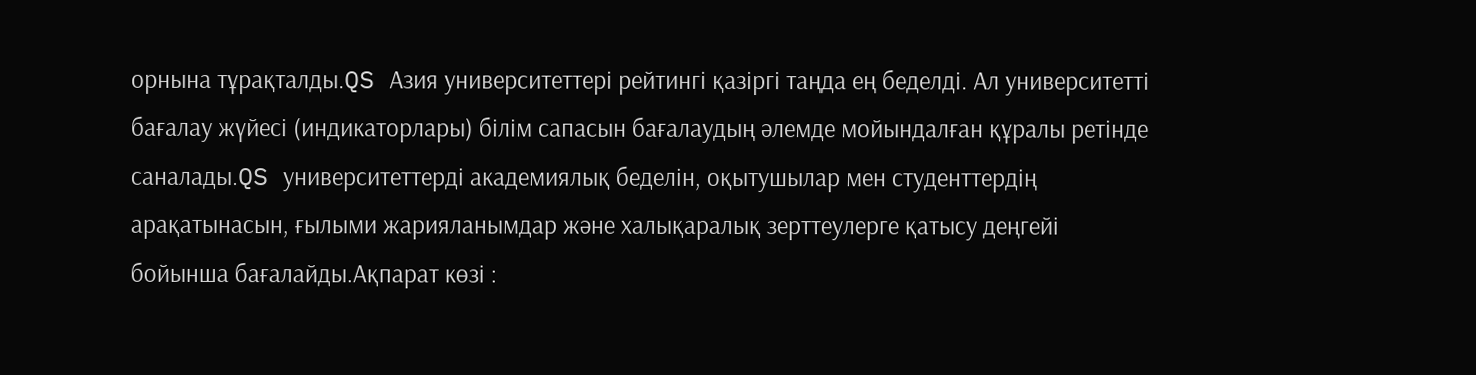орнына тұрақталды.QS Азия университеттері рейтингі қазіргі таңда ең беделді. Ал университетті бағалау жүйесі (индикаторлары) білім сапасын бағалаудың әлемде мойындалған құралы ретінде саналады.QS университеттерді академиялық беделін, оқытушылар мен студенттердің арақатынасын, ғылыми жарияланымдар және халықаралық зерттеулерге қатысу деңгейі бойынша бағалайды.Ақпарат көзі :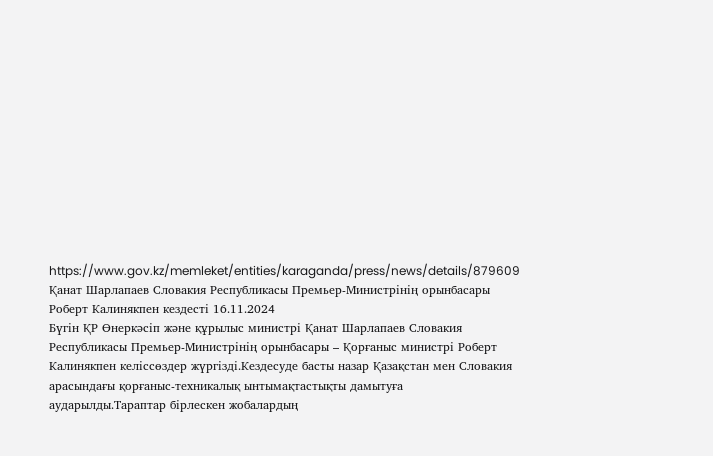https://www.gov.kz/memleket/entities/karaganda/press/news/details/879609
Қанат Шарлапаев Словакия Республикасы Премьер-Министрінің орынбасары Роберт Калинякпен кездесті 16.11.2024
Бүгін ҚР Өнеркәсіп және құрылыс министрі Қанат Шарлапаев Словакия Республикасы Премьер-Министрінің орынбасары – Қорғаныс министрі Роберт Калинякпен келіссөздер жүргізді.Кездесуде басты назар Қазақстан мен Словакия арасындағы қорғаныс-техникалық ынтымақтастықты дамытуға аударылды.Тараптар бірлескен жобалардың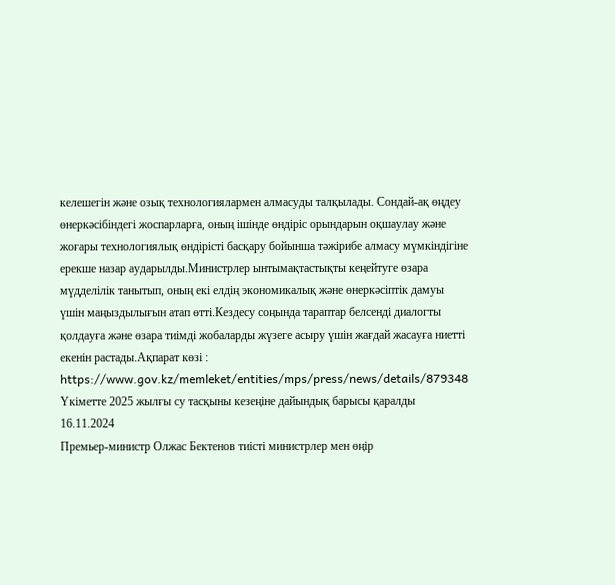келешегін және озық технологиялармен алмасуды талқылады. Сондай-ақ өңдеу өнеркәсібіндегі жоспарларға, оның ішінде өндіріс орындарын оқшаулау және жоғары технологиялық өндірісті басқару бойынша тәжірибе алмасу мүмкіндігіне ерекше назар аударылды.Министрлер ынтымақтастықты кеңейтуге өзара мүдделілік танытып, оның екі елдің экономикалық және өнеркәсіптік дамуы үшін маңыздылығын атап өтті.Кездесу соңында тараптар белсенді диалогты қолдауға және өзара тиімді жобаларды жүзеге асыру үшін жағдай жасауға ниетті екенін растады.Ақпарат көзі : https://www.gov.kz/memleket/entities/mps/press/news/details/879348
Үкіметте 2025 жылғы су тасқыны кезеңіне дайындық барысы қаралды 16.11.2024
Премьер-министр Олжас Бектенов тиісті министрлер мен өңір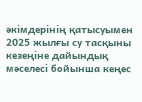әкімдерінің қатысуымен 2025 жылғы су тасқыны кезеңіне дайындық мәселесі бойынша кеңес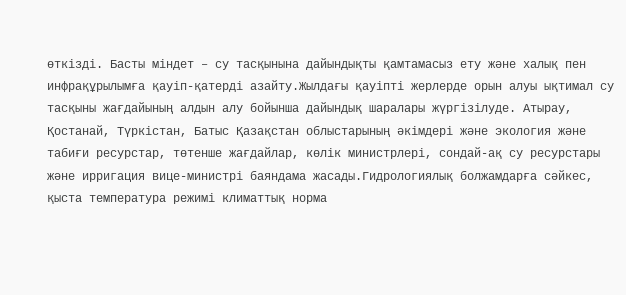өткізді. Басты міндет – су тасқынына дайындықты қамтамасыз ету және халық пен инфрақұрылымға қауіп-қатерді азайту.Жылдағы қауіпті жерлерде орын алуы ықтимал су тасқыны жағдайының алдын алу бойынша дайындық шаралары жүргізілуде. Атырау, Қостанай, Түркістан, Батыс Қазақстан облыстарының әкімдері және экология және табиғи ресурстар, төтенше жағдайлар, көлік министрлері, сондай-ақ су ресурстары және ирригация вице-министрі баяндама жасады.Гидрологиялық болжамдарға сәйкес, қыста температура режимі климаттық норма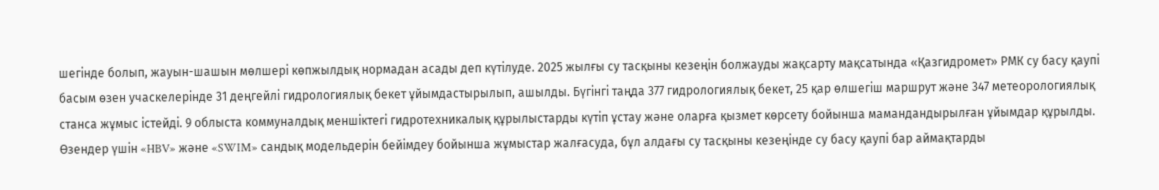шегінде болып, жауын-шашын мөлшері көпжылдық нормадан асады деп күтілуде. 2025 жылғы су тасқыны кезеңін болжауды жақсарту мақсатында «Қазгидромет» РМК су басу қаупі басым өзен учаскелерінде 31 деңгейлі гидрологиялық бекет ұйымдастырылып, ашылды. Бүгінгі таңда 377 гидрологиялық бекет, 25 қар өлшегіш маршрут және 347 метеорологиялық станса жұмыс істейді. 9 облыста коммуналдық меншіктегі гидротехникалық құрылыстарды күтіп ұстау және оларға қызмет көрсету бойынша мамандандырылған ұйымдар құрылды. Өзендер үшін «HBV» және «SWIM» сандық модельдерін бейімдеу бойынша жұмыстар жалғасуда, бұл алдағы су тасқыны кезеңінде су басу қаупі бар аймақтарды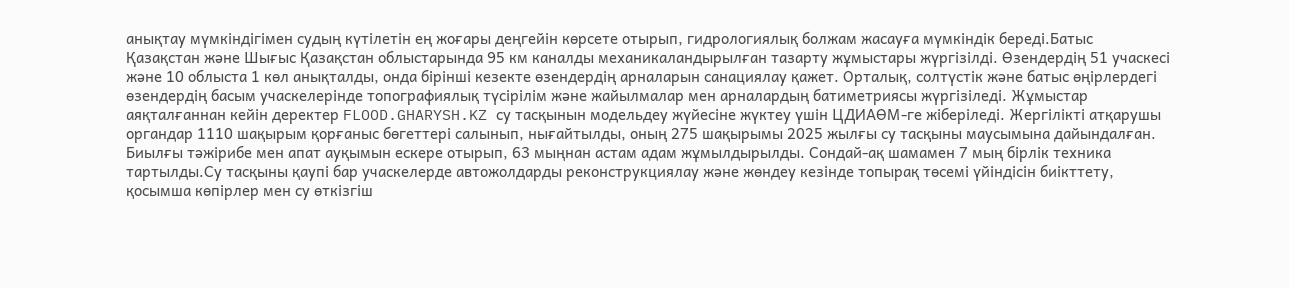анықтау мүмкіндігімен судың күтілетін ең жоғары деңгейін көрсете отырып, гидрологиялық болжам жасауға мүмкіндік береді.Батыс Қазақстан және Шығыс Қазақстан облыстарында 95 км каналды механикаландырылған тазарту жұмыстары жүргізілді. Өзендердің 51 учаскесі және 10 облыста 1 көл анықталды, онда бірінші кезекте өзендердің арналарын санациялау қажет. Орталық, солтүстік және батыс өңірлердегі өзендердің басым учаскелерінде топографиялық түсірілім және жайылмалар мен арналардың батиметриясы жүргізіледі. Жұмыстар аяқталғаннан кейін деректер FLOOD.GHARYSH.KZ су тасқынын модельдеу жүйесіне жүктеу үшін ЦДИАӨМ-ге жіберіледі. Жергілікті атқарушы органдар 1110 шақырым қорғаныс бөгеттері салынып, нығайтылды, оның 275 шақырымы 2025 жылғы су тасқыны маусымына дайындалған. Биылғы тәжірибе мен апат ауқымын ескере отырып, 63 мыңнан астам адам жұмылдырылды. Сондай-ақ шамамен 7 мың бірлік техника тартылды.Су тасқыны қаупі бар учаскелерде автожолдарды реконструкциялау және жөндеу кезінде топырақ төсемі үйіндісін биікттету, қосымша көпірлер мен су өткізгіш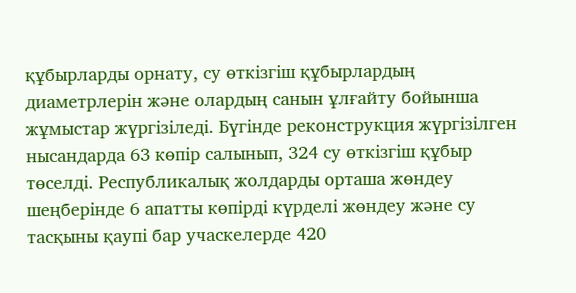құбырларды орнату, су өткізгіш құбырлардың диаметрлерін және олардың санын ұлғайту бойынша жұмыстар жүргізіледі. Бүгінде реконструкция жүргізілген нысандарда 63 көпір салынып, 324 су өткізгіш құбыр төселді. Республикалық жолдарды орташа жөндеу шеңберінде 6 апатты көпірді күрделі жөндеу және су тасқыны қаупі бар учаскелерде 420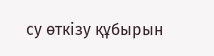су өткізу құбырын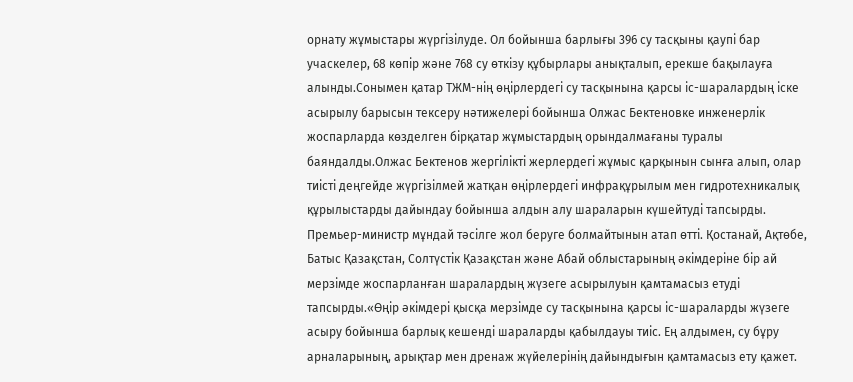орнату жұмыстары жүргізілуде. Ол бойынша барлығы 396 су тасқыны қаупі бар учаскелер, 68 көпір және 768 су өткізу құбырлары анықталып, ерекше бақылауға алынды.Сонымен қатар ТЖМ-нің өңірлердегі су тасқынына қарсы іс-шаралардың іске асырылу барысын тексеру нәтижелері бойынша Олжас Бектеновке инженерлік жоспарларда көзделген бірқатар жұмыстардың орындалмағаны туралы баяндалды.Олжас Бектенов жергілікті жерлердегі жұмыс қарқынын сынға алып, олар тиісті деңгейде жүргізілмей жатқан өңірлердегі инфрақұрылым мен гидротехникалық құрылыстарды дайындау бойынша алдын алу шараларын күшейтуді тапсырды. Премьер-министр мұндай тәсілге жол беруге болмайтынын атап өтті. Қостанай, Ақтөбе, Батыс Қазақстан, Солтүстік Қазақстан және Абай облыстарының әкімдеріне бір ай мерзімде жоспарланған шаралардың жүзеге асырылуын қамтамасыз етуді тапсырды.«Өңір әкімдері қысқа мерзімде су тасқынына қарсы іс-шараларды жүзеге асыру бойынша барлық кешенді шараларды қабылдауы тиіс. Ең алдымен, су бұру арналарының, арықтар мен дренаж жүйелерінің дайындығын қамтамасыз ету қажет.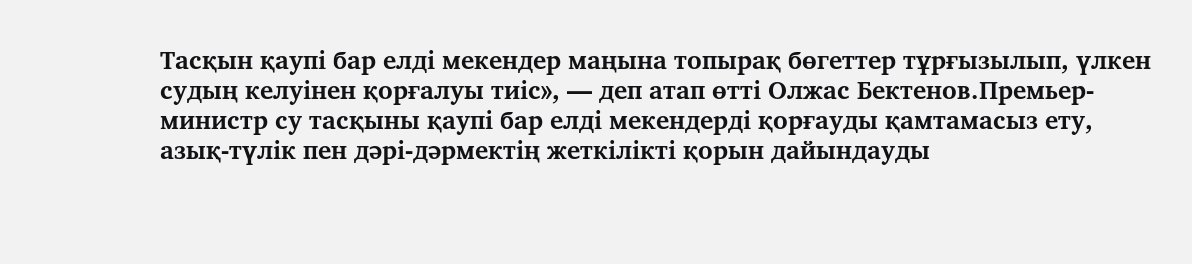Тасқын қаупі бар елді мекендер маңына топырақ бөгеттер тұрғызылып, үлкен судың келуінен қорғалуы тиіс», — деп атап өтті Олжас Бектенов.Премьер-министр су тасқыны қаупі бар елді мекендерді қорғауды қамтамасыз ету, азық-түлік пен дәрі-дәрмектің жеткілікті қорын дайындауды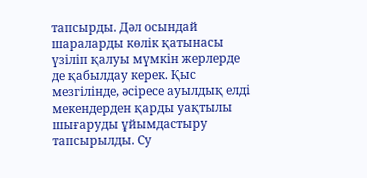тапсырды. Дәл осындай шараларды көлік қатынасы үзіліп қалуы мүмкін жерлерде де қабылдау керек. Қыс мезгілінде, әсіресе ауылдық елді мекендерден қарды уақтылы шығаруды ұйымдастыру тапсырылды. Су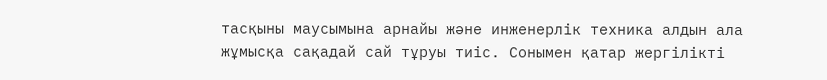тасқыны маусымына арнайы және инженерлік техника алдын ала жұмысқа сақадай сай тұруы тиіс. Сонымен қатар жергілікті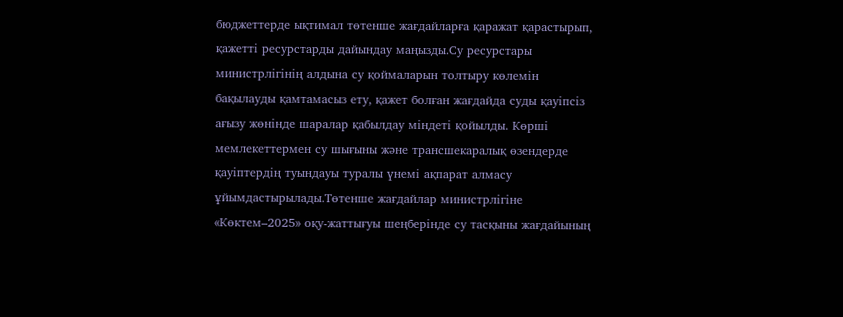бюджеттерде ықтимал төтенше жағдайларға қаражат қарастырып, қажетті ресурстарды дайындау маңызды.Су ресурстары министрлігінің алдына су қоймаларын толтыру көлемін бақылауды қамтамасыз ету, қажет болған жағдайда суды қауіпсіз ағызу жөнінде шаралар қабылдау міндеті қойылды. Көрші мемлекеттермен су шығыны және трансшекаралық өзендерде қауіптердің туындауы туралы үнемі ақпарат алмасу ұйымдастырылады.Төтенше жағдайлар министрлігіне «Көктем–2025» оқу-жаттығуы шеңберінде су тасқыны жағдайының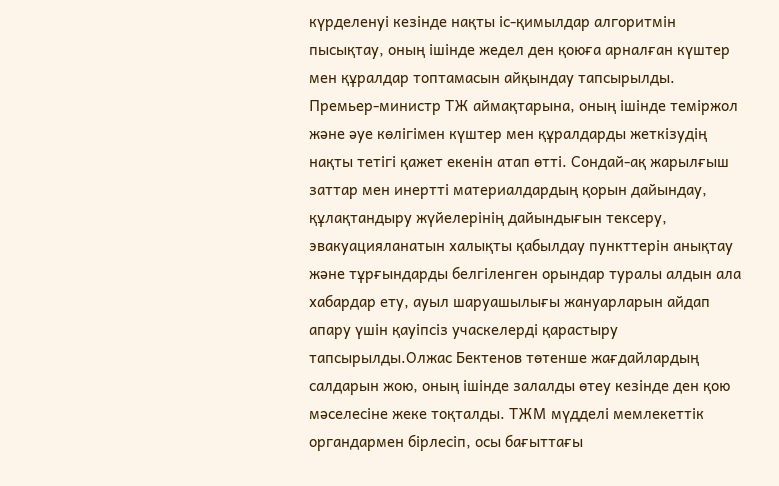күрделенуі кезінде нақты іс-қимылдар алгоритмін пысықтау, оның ішінде жедел ден қоюға арналған күштер мен құралдар топтамасын айқындау тапсырылды. Премьер-министр ТЖ аймақтарына, оның ішінде теміржол және әуе көлігімен күштер мен құралдарды жеткізудің нақты тетігі қажет екенін атап өтті. Сондай-ақ жарылғыш заттар мен инертті материалдардың қорын дайындау, құлақтандыру жүйелерінің дайындығын тексеру, эвакуацияланатын халықты қабылдау пункттерін анықтау және тұрғындарды белгіленген орындар туралы алдын ала хабардар ету, ауыл шаруашылығы жануарларын айдап апару үшін қауіпсіз учаскелерді қарастыру тапсырылды.Олжас Бектенов төтенше жағдайлардың салдарын жою, оның ішінде залалды өтеу кезінде ден қою мәселесіне жеке тоқталды. ТЖМ мүдделі мемлекеттік органдармен бірлесіп, осы бағыттағы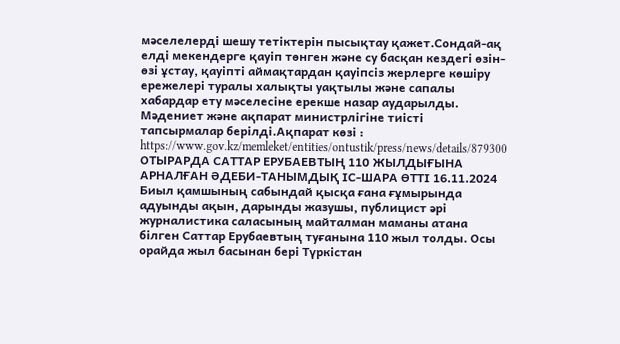мәселелерді шешу тетіктерін пысықтау қажет.Сондай-ақ елді мекендерге қауіп төнген және су басқан кездегі өзін-өзі ұстау, қауіпті аймақтардан қауіпсіз жерлерге көшіру ережелері туралы халықты уақтылы және сапалы хабардар ету мәселесіне ерекше назар аударылды. Мәдениет және ақпарат министрлігіне тиісті тапсырмалар берілді.Ақпарат көзі : https://www.gov.kz/memleket/entities/ontustik/press/news/details/879300
ОТЫРАРДА САТТАР ЕРУБАЕВТЫҢ 110 ЖЫЛДЫҒЫНА АРНАЛҒАН ӘДЕБИ-ТАНЫМДЫҚ ІС-ШАРА ӨТТІ 16.11.2024
Биыл қамшының сабындай қысқа ғана ғұмырында адуынды ақын, дарынды жазушы, публицист әрі журналистика саласының майталман маманы атана білген Саттар Ерубаевтың туғанына 110 жыл толды. Осы орайда жыл басынан бері Түркістан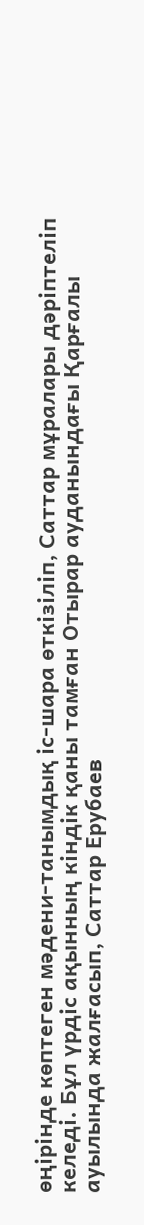өңірінде көптеген мәдени-танымдық іс-шара өткізіліп, Саттар мұралары дәріптеліп келеді. Бұл үрдіс ақынның кіндік қаны тамған Отырар ауданындағы Қарғалы ауылында жалғасып, Саттар Ерубаев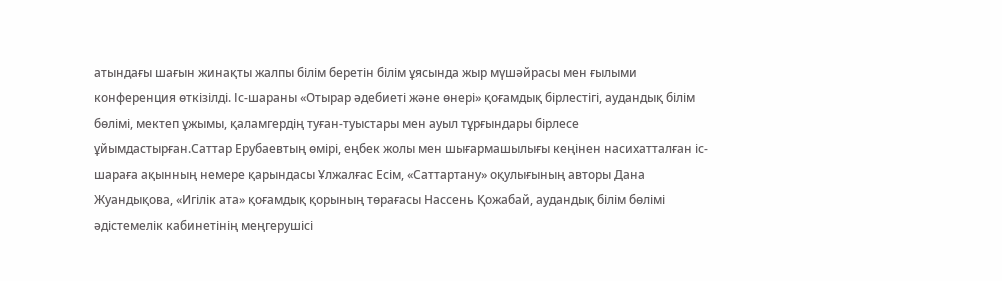атындағы шағын жинақты жалпы білім беретін білім ұясында жыр мүшәйрасы мен ғылыми конференция өткізілді. Іс-шараны «Отырар әдебиеті және өнері» қоғамдық бірлестігі, аудандық білім бөлімі, мектеп ұжымы, қаламгердің туған-туыстары мен ауыл тұрғындары бірлесе ұйымдастырған.Саттар Ерубаевтың өмірі, еңбек жолы мен шығармашылығы кеңінен насихатталған іс-шараға ақынның немере қарындасы Ұлжалғас Есім, «Саттартану» оқулығының авторы Дана Жуандықова, «Игілік ата» қоғамдық қорының төрағасы Нассень Қожабай, аудандық білім бөлімі әдістемелік кабинетінің меңгерушісі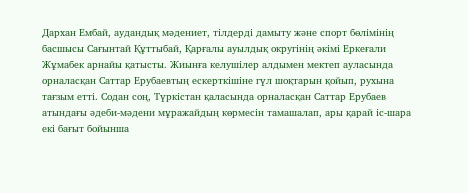Дархан Ембай, аудандық мәдениет, тілдерді дамыту және спорт бөлімінің басшысы Сағынтай Құттыбай, Қарғалы ауылдық округінің әкімі Еркеғали Жұмабек арнайы қатысты. Жиынға келушілер алдымен мектеп ауласында орналасқан Саттар Ерубаевтың ескерткішіне гүл шоқтарын қойып, рухына тағзым етті. Содан соң, Түркістан қаласында орналасқан Саттар Ерубаев атындағы әдеби-мәдени мұражайдың көрмесін тамашалап, ары қарай іс-шара екі бағыт бойынша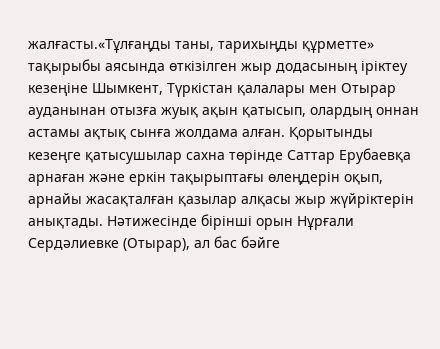жалғасты.«Тұлғаңды таны, тарихыңды құрметте» тақырыбы аясында өткізілген жыр додасының іріктеу кезеңіне Шымкент, Түркістан қалалары мен Отырар ауданынан отызға жуық ақын қатысып, олардың оннан астамы ақтық сынға жолдама алған. Қорытынды кезеңге қатысушылар сахна төрінде Саттар Ерубаевқа арнаған және еркін тақырыптағы өлеңдерін оқып, арнайы жасақталған қазылар алқасы жыр жүйріктерін анықтады. Нәтижесінде бірінші орын Нұрғали Сердәлиевке (Отырар), ал бас бәйге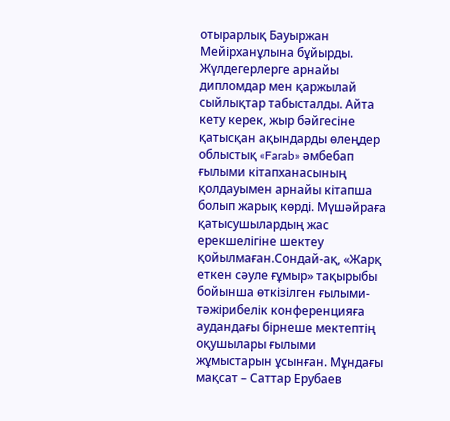отырарлық Бауыржан Мейірханұлына бұйырды. Жүлдегерлерге арнайы дипломдар мен қаржылай сыйлықтар табысталды. Айта кету керек, жыр бәйгесіне қатысқан ақындарды өлеңдер облыстық «Farab» әмбебап ғылыми кітапханасының қолдауымен арнайы кітапша болып жарық көрді. Мүшәйраға қатысушылардың жас ерекшелігіне шектеу қойылмаған.Сондай-ақ, «Жарқ еткен сәуле ғұмыр» тақырыбы бойынша өткізілген ғылыми-тәжірибелік конференцияға аудандағы бірнеше мектептің оқушылары ғылыми жұмыстарын ұсынған. Мұндағы мақсат – Саттар Ерубаев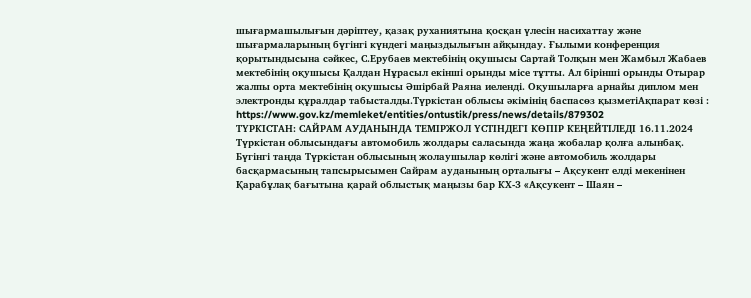шығармашылығын дәріптеу, қазақ руханиятына қосқан үлесін насихаттау және шығармаларының бүгінгі күндегі маңыздылығын айқындау. Ғылыми конференция қорытындысына сәйкес, С.Ерубаев мектебінің оқушысы Сартай Толқын мен Жамбыл Жабаев мектебінің оқушысы Қалдан Нұрасыл екінші орынды місе тұтты. Ал бірінші орынды Отырар жалпы орта мектебінің оқушысы Әшірбай Раяна иеленді. Оқушыларға арнайы диплом мен электронды құралдар табысталды.Түркістан облысы әкімінің баспасөз қызметіАқпарат көзі : https://www.gov.kz/memleket/entities/ontustik/press/news/details/879302
ТҮРКІСТАН: САЙРАМ АУДАНЫНДА ТЕМІРЖОЛ ҮСТІНДЕГІ КӨПІР КЕҢЕЙТІЛЕДІ 16.11.2024
Түркістан облысындағы автомобиль жолдары саласында жаңа жобалар қолға алынбақ. Бүгінгі таңда Түркістан облысының жолаушылар көлігі және автомобиль жолдары басқармасының тапсырысымен Сайрам ауданының орталығы – Ақсукент елді мекенінен Қарабұлақ бағытына қарай облыстық маңызы бар КХ-3 «Ақсукент – Шаян –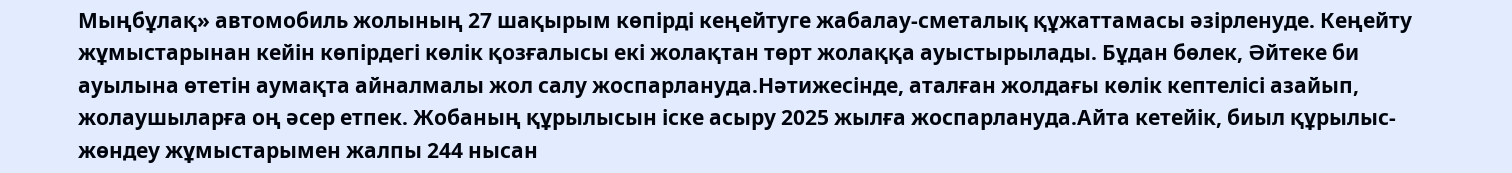Мыңбұлақ» автомобиль жолының 27 шақырым көпірді кеңейтуге жабалау-сметалық құжаттамасы әзірленуде. Кеңейту жұмыстарынан кейін көпірдегі көлік қозғалысы екі жолақтан төрт жолаққа ауыстырылады. Бұдан бөлек, Әйтеке би ауылына өтетін аумақта айналмалы жол салу жоспарлануда.Нәтижесінде, аталған жолдағы көлік кептелісі азайып, жолаушыларға оң әсер етпек. Жобаның құрылысын іске асыру 2025 жылға жоспарлануда.Айта кетейік, биыл құрылыс-жөндеу жұмыстарымен жалпы 244 нысан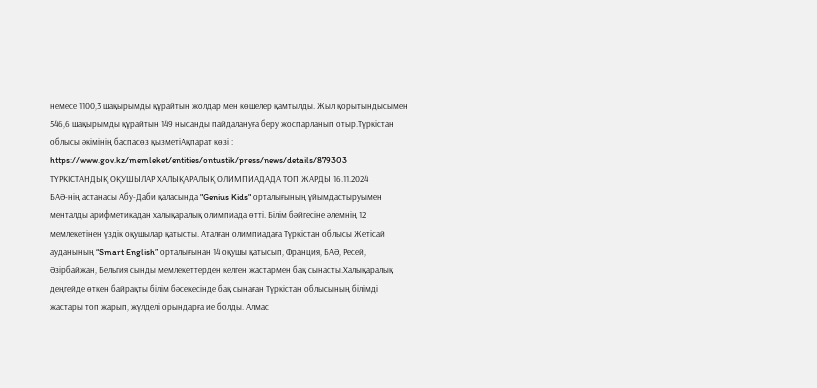немесе 1100,3 шақырымды құрайтын жолдар мен көшелер қамтылды. Жыл қорытындысымен 546,6 шақырымды құрайтын 149 нысанды пайдалануға беру жоспарланып отыр.Түркістан облысы әкімінің баспасөз қызметіАқпарат көзі : https://www.gov.kz/memleket/entities/ontustik/press/news/details/879303
ТҮРКІСТАНДЫҚ ОҚУШЫЛАР ХАЛЫҚАРАЛЫҚ ОЛИМПИАДАДА ТОП ЖАРДЫ 16.11.2024
БАӘ-нің астанасы Абу-Даби қаласында "Genius Kids" орталығының ұйымдастыруымен менталды арифметикадан халықаралық олимпиада өтті. Білім бәйгесіне әлемнің 12 мемлекетінен үздік оқушылар қатысты. Аталған олимпиадаға Түркістан облысы Жетісай ауданының “Smart English” орталығынан 14 оқушы қатысып, Франция, БАӘ, Ресей, Әзірбайжан, Бельгия сынды мемлекеттерден келген жастармен бақ сынасты.Халықаралық деңгейде өткен байрақты білім бәсекесінде бақ сынаған Түркістан облысының білімді жастары топ жарып, жүлделі орындарға ие болды. Алмас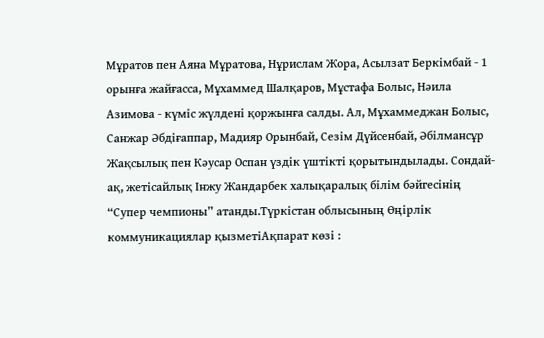Мұратов пен Аяна Мұратова, Нұрислам Жора, Асылзат Беркімбай - 1 орынға жайғасса, Мұхаммед Шалқаров, Мұстафа Болыс, Нәила Азимова - күміс жүлдені қоржынға салды. Ал, Мұхаммеджан Болыс, Санжар Әбдіғаппар, Мадияр Орынбай, Сезім Дүйсенбай, Әбілмансұр Жақсылық пен Кәусар Оспан үздік үштікті қорытындылады. Сондай-ақ, жетісайлық Інжу Жандарбек халықаралық білім бәйгесінің “Супер чемпионы” атанды.Түркістан облысының Өңірлік коммуникациялар қызметіАқпарат көзі :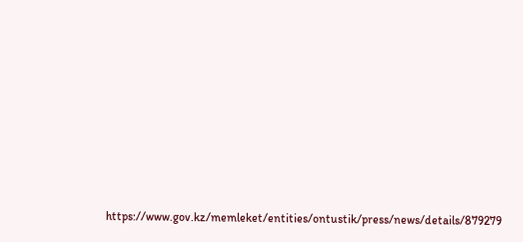https://www.gov.kz/memleket/entities/ontustik/press/news/details/879279